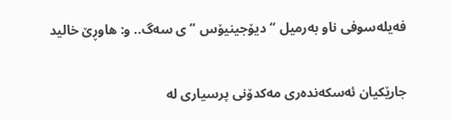فەیلەسوفی ناو بەرمیل “دیۆجینیۆس ” ی سەگ.. و: هاوڕێ خالید

جارێکیان ئەسکەندەری مەکدۆنی پرسیاری لە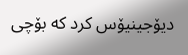دیۆجینیۆس کرد کە بۆچی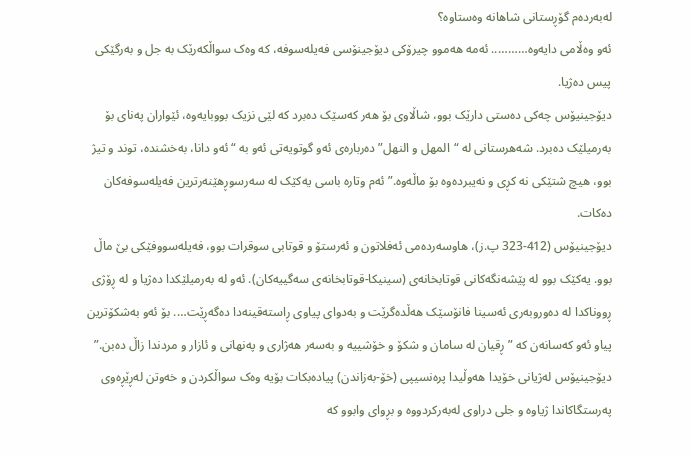لەبەردەم گۆڕستانی شاهانە وەستاوە؟
ئەو وەڵامی دایەوە……….. ئەمە هەموو چیرۆکی دیۆجینۆسی فەیلەسوفە، کە وەک سواڵکەرێک بە جل و بەرگێکی پیس دەژیا.
دیۆجینیۆس چەکی دەستی دارێک بوو، شاڵاوی بۆ هەر کەسێک دەبرد کە لێی نزیک بووبایەوە، ئێواران پەنای بۆ بەرمیلێک دەبرد. شەهرستانی لە “المهل و النهل” دەربارەی ئەو گوتویەتی ئەو بە “ئەو دانا، بەخشندە، توند و تیژ بوو، هیچ شتێکی نە کڕی و نەیبردەوە بۆ ماڵەوە.” ئەم وتارە باسی یەکێک لە سەرسوڕهێنەرترین فەیلەسوفەکان دەکات.
دیۆجینیۆس (412-323 پ.ز)، هاوسەردەمی ئەفلاتون و ئەرستۆ و قوتابی سوقرات بوو، فەیلەسووفێکی بێ ماڵ بوو. یەکێک بوو لە پێشەنگەکانی قوتابخانەی (سینیکا-قوتابخانەی سەگییەکان). ئەو لە بەرمیلێکدا دەژیا و لە ڕۆژی ڕووناکدا لە دەوروبەری ئەسینا فانۆسێک هەڵدەگرێت و بەدوای پیاوی ڕاستەقینەدا دەگەڕێت…. بۆ ئەو بەشکۆترین پیاو ئەو کەسانەن کە ” ڕقیان لە سامان و شکۆ و خۆشییە و بەسەر هەژاری و پەنهانی و ئازار و مردندا زاڵ دەبن.” دیۆجینیۆس لەژیانی خۆیدا هەوڵیدا پرەنسیپی (خۆ-بەزاندن) پیادەبکات بۆیە وەک سواڵکردن و خەوتن لەڕێڕەوی پەرستگاکاندا ژیاوە و جلی دراوی لەبەرکردووە و بڕوای وابوو کە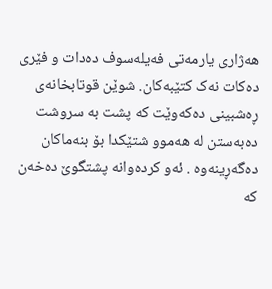هەژاری یارمەتی فەیلەسوف دەدات و فێری دەکات نەک کتێبەکان. شوێن قوتابخانەی ڕەشبینی دەکەوێت کە پشت بە سروشت دەبەستن لە هەموو شتێکدا بۆ بنەماکان دەگەڕینەوە . ئەو کردەوانە پشتگوێ دەخەن کە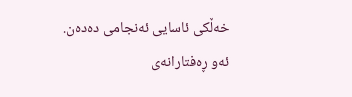خەڵکی ئاسایی ئەنجامی دەدەن. ئەو ڕەفتارانەی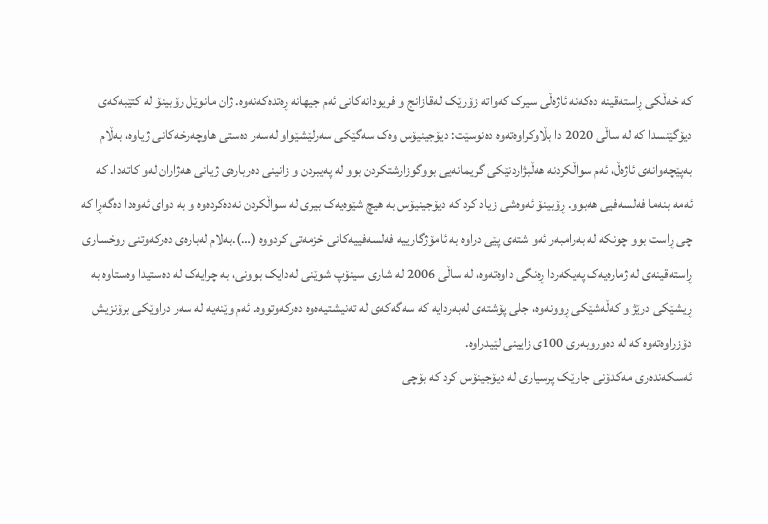کە خەڵکی ڕاستەقینە دەکەنە ئاژەڵی سیرک کەواتە زۆرێک لەقازانج و فریودانەکانی ئەم جیهانە ڕەتدەکەنەوە. ژان مانوێل رۆبینۆ لە کتێبەکەی دیۆگێنسدا کە لە ساڵی 2020 دا بڵاوکراوەتەوە دەنوسێت: دیۆجینیۆس وەک سەگێکی سەرلێشێواو لەسەر دەستی هاوچەرخەکانی ژیاوە، بەڵام بەپێچەوانەی ئاژەڵ، ئەم سواڵکردنە هەڵبژاردنێکی گریمانەیی بووگوزارشتکردن بوو لە پەیبردن و زانینی دەربارەی ژیانی هەژاران لەو کاتەدا. کە ئەمە بنەما فەلسەفیی هەبوو. ڕۆبینۆ ئەوەشی زیاد کرد کە دیۆجینیۆس بە هیچ شێوەیەک بیری لە سواڵکردن نەدەکردەوە و بە دوای ئەوەدا دەگەڕا کە چی ڕاست بوو چونکە لە بەرامبەر ئەو شتەی پێی دراوە بە ئامۆژگارییە فەلسەفییەکانی خزمەتی کردووە (…).بەلام لەبارەی دەرکەوتنی روخساری ڕاستەقینەی لە ژمارەیەک پەیکەردا ڕەنگی داوەتەوە، لە ساڵی 2006 لە شاری سینۆپ شوێنی لەدایک بوونی، بە چرایەک لە دەستیدا وەستاوە بە ڕیشێکی درێژ و کەڵەشێکی ڕوونەوە، جلی پۆشتەی لەبەردایە کە سەگەکەی لە تەنیشتیەەوە دەرکەوتووە. ئەم وێنەیە لە سەر دراوێکی برۆنزیش دۆزراوەتەوە کە لە دەوروبەری 100ی زایینی لێیدراوە.
ئەسکەندەری مەکدۆنی جارێک پرسیاری لە دیۆجینۆس کرد کە بۆچی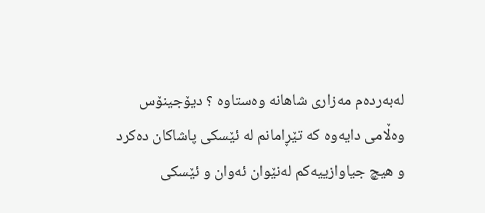لەبەردەم مەزاری شاهانە وەستاوە ؟ دیۆجینۆس وەڵامی دایەوە کە تێڕامانم لە ئێسکی پاشاکان دەکرد و هیچ جیاوازییەکم لەنێوان ئەوان و ئێسکی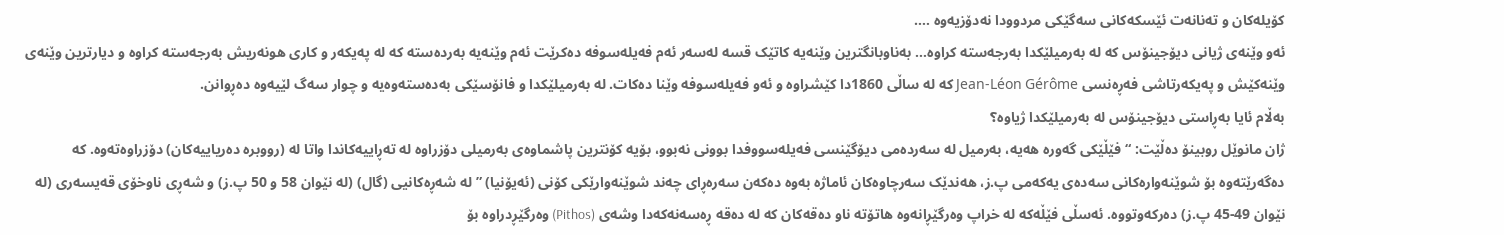کۆیلەکان و تەنانەت ئێسکەکانی سەگێکی مردوودا نەدۆزیەوە ….
ئەو وێنەی ژیانی دیۆجینۆس کە لە بەرمیلێکدا بەرجەستە کراوە… بەناوبانگترین وێنەیە کاتێک قسە لەسەر ئەم فەیلەسوفە دەکرێت ئەم وێنەیە بەردەستە کە لە پەیکەر و کاری هونەریش بەرجەستە کراوە و دیارترین وێنەی وێنەکێش و پەیکەرتاشی فەڕەنسی Jean-Léon Gérôme کە لە ساڵی 1860دا کێشراوە و ئەو فەیلەسوفە وێنا دەکات. لە بەرمیلێکدا و فانۆسێکی بەدەستەوەیە و چوار سەگ لێیەوە دەڕوانن.
بەڵام ئایا بەڕاستی دیۆجینۆس لە بەرمیلێکدا ژیاوە؟
ژان مانوێل روبینۆ دەڵێت: “فێڵێکی گەورە هەیە، بەرمیل لە سەردەمی دیۆگێنسی فەیلەسووفدا بوونی نەبوو، بۆیە کۆنترین پاشماوەی بەرمیلی دۆزراوە لە تەڕاییەکاندا واتا لە (رووبرە دەریاییەکان) دۆزراوەتەوە. کە دەگەرێتەوە بۆ شوێنەوارەکانی سەدەی یەکەمی پ.ز، هەندێک سەرچاوەکان ئاماژە بەوە دەکەن سەرەڕای چەند شوێنەوارێکی کۆنی (ئەیۆنیا) ” لە شەڕەکانیی (گال) (لە نێوان 58 و 50 پ.ز) و شەڕی ناوخۆی قەیسەری (لە نێوان 49-45 پ.ز) دەرکەوتووە. ئەسڵی فێڵەکە لە خراپ وەرگێڕانەوە هاتۆتە ناو دەقەکان کە لە دەقە ڕەسەنەکەدا وشەی (Pithos) وەرگێڕدراوە بۆ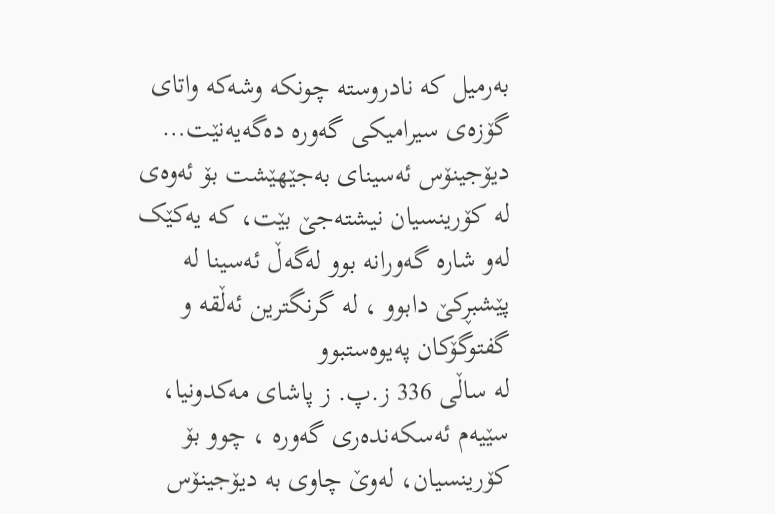بەرمیل کە نادروستە چونکە وشەکە واتای گۆزەی سیرامیکی گەورە دەگەیەنێت…
دیۆجینۆس ئەسینای بەجێهێشت بۆ ئەوەی لە کۆرینسیان نیشتەجێ بێت، کە یەکێک لەو شارە گەورانە بوو لەگەڵ ئەسینا لە پێشبڕکێ دابوو ، لە گرنگترین ئەڵقە و گفتوگۆکان پەیوەستبوو
لە ساڵی 336 ز.پ. ز پاشای مەکدونیا، سێیەم ئەسکەندەری گەورە ، چوو بۆ کۆرینسیان، لەوێ چاوی بە دیۆجینۆس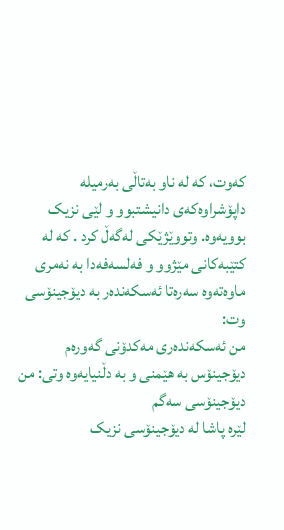کەوت، کە لە ناو بەتاڵی بەرمیلە داپۆشراوەکەی دانیشتبوو و لێی نزیک بوویەوە. وتووێژێکی لەگەڵ کرد . کە لە کتێبەکانی مێژوو و فەلسەفەدا بە نەمری ماوەتەوە سەرەتا ئەسکەندەر بە دیۆجینۆسی وت:
من ئەسکەندەری مەکدۆنی گەورەم
دیۆجینۆس بە هێمنی و بە دڵنیایەوە وتی: من دیۆجینۆسی سەگم
لێرە پاشا لە دیۆجینۆسی نزیک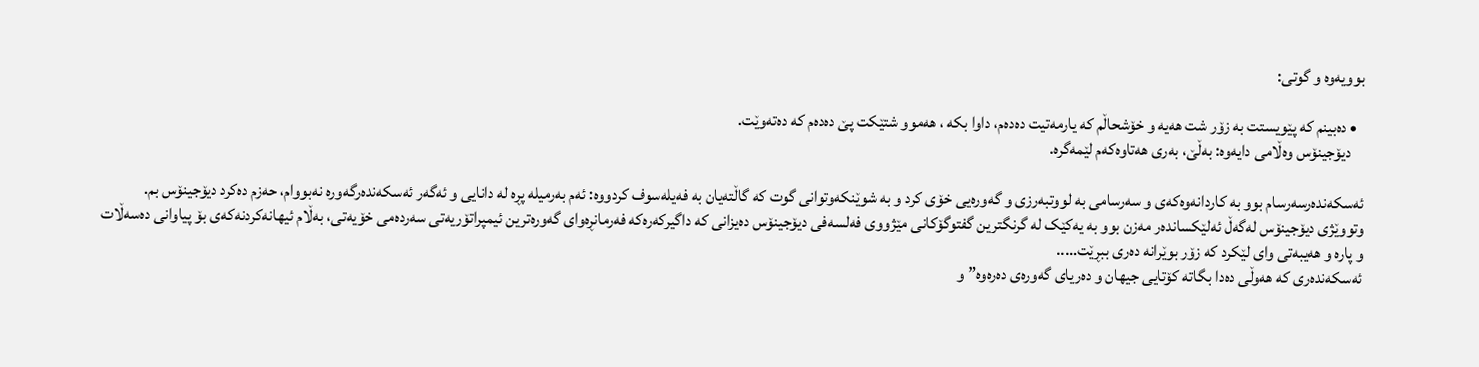بوویەوە و گوتی:

  • دەبینم کە پێویستت بە زۆر شت هەیە و خۆشحاڵم کە یارمەتیت دەدەم، داوا بکە ، هەموو شتێکت پێ دەدەم کە دەتەوێت.
    دیۆجینۆس وەڵامی دایەوە: بەڵێ، بەری هەتاوەکەم لێمەگرە.

ئەسکەندەرسەرسام بوو بە کاردانەوەکەی و سەرسامی بە لووتبەرزی و گەورەیی خۆی کرد و بە شوێنکەوتوانی گوت کە گاڵتەیان بە فەیلەسوف کردووە: ئەم بەرمیلە پڕە لە دانایی و ئەگەر ئەسکەندەرگەورە نەبووام، حەزم دەکرد دیۆجینۆس بم. وتووێژی دیۆجینۆس لەگەڵ ئەلێکساندەر مەزن بوو بە یەکێک لە گرنگترین گفتوگۆکانی مێژووی فەلسەفی دیۆجینۆس دەیزانی کە داگیرکەرەکە فەرمانڕەوای گەورەترین ئیمپراتۆریەتی سەردەمی خۆیەتی، بەڵام ئیهانەکردنەکەی بۆ پیاوانی دەسەڵات و پارە و هەیبەتی وای لێکرد کە زۆر بوێرانە دەری ببڕێت…..
ئەسکەندەری کە هەوڵی دەدا بگاتە کۆتایی جیهان و دەریای گەورەی دەرەوە” و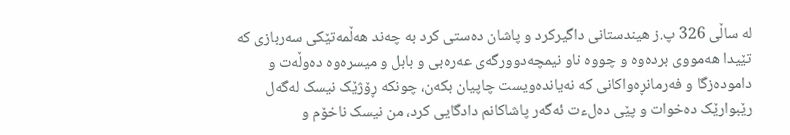لە ساڵی 326 پ.ز هیندستانی داگیرکرد و پاشان دەستی کرد بە چەند هەڵمەتێکی سەربازی کە تێیدا هەمووی بردەوە و چووە ناو نیمچەدوورگەی عەرەبی و بابل و میسرەوە دەوڵەت و دامودەزگا و فەرمانڕەواکانی کە نەیاندەویست چاپیان بکەن، چونکە ڕۆژێک نیسک لەگەل رێبوارێک دەخوات و پێی دەلءت ئەگەر پاشاکانم دادگایی کرد، من نیسک ناخۆم و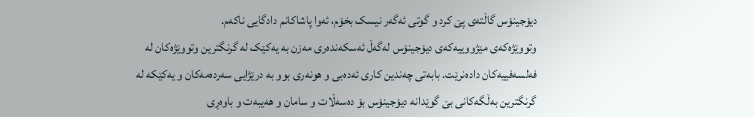دیۆجینۆس گاڵتەی پێ کرد و گوتی ئەگەر نیسک بخۆم، ئەوا پاشاکانم دادگایی ناکەم.
وتووێژەکەی مێژووییەکەی دیۆجینۆس لەگەڵ ئەسکەندەری مەزن بە یەکێک لە گرنگترین وتووێژەکان لە فەلسەفییەکان دادەنرێت. بابەتی چەندین کاری ئەدەبی و هونەری بوو بە درێژایی سەردەمەکان و یەکێکە لە گرنگترین بەڵگەکانی بێ گوێدانە دیۆجینۆس بۆ دەسەڵات و سامان و هەیبەت و باوەڕی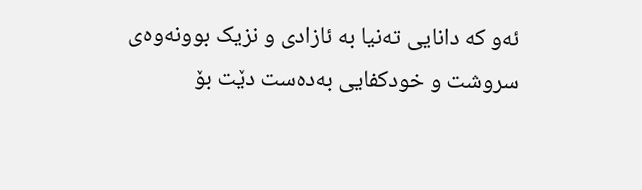ئەو کە دانایی تەنیا بە ئازادی و نزیک بوونەوەی سروشت و خودکفایی بەدەست دێت بۆ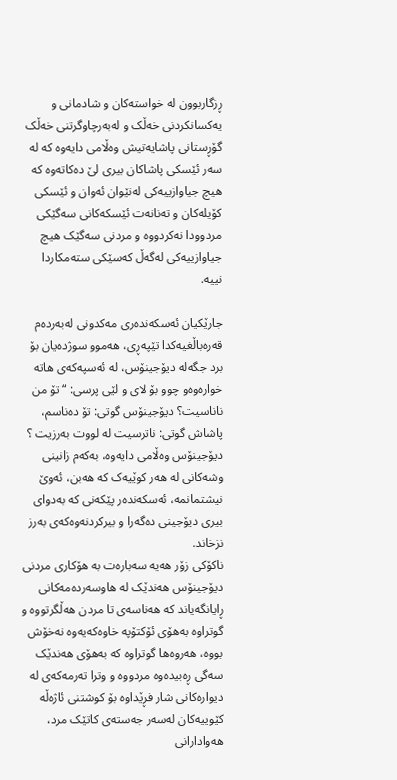ڕزگاربوون لە خواستەکان و شادمانی و یەکسانکردنی خەڵک و لەبەرچاوگرتنی خەڵک گۆڕستانی پاشایەتیش وەڵامی دایەوە کە لە سەر ئێسکی پاشاکان بیری لێ دەکاتەوە کە هیچ جیاوازییەکی لەنێوان ئەوان و ئێسکی کۆیلەکان و تەنانەت ئێسکەکانی سەگێکی مردوودا نەکردووە و مردنی سەگێک هیچ جیاوازییەکی لەگەڵ کەسێکی ستەمکاردا نییە.

جارێکیان ئەسکەندەری مەکدونی لەبەردەم قەرەباڵغیەکدا تێپەڕی، هەموو سوژدەیان بۆ برد جگەلە دیۆجینۆس، لە ئەسپەکەی هاتە خوارەوەو چوو بۆ لای و لێی پرسی: “تۆ من ناناسیت؟ دیۆجینۆس گوتی: تۆ دەناسم، پاشاش گوتی: ناترسیت لە لووت بەرزیت ؟ دیۆجینۆس وەڵامی دایەوە، بەکەم زانینی وشەکانی لە هەر کوێیەک کە هەبن، ئەوێ نیشتمانمە، ئەسکەندەر پێکەنی کە بەدوای بیری دیۆجینی دەگەرا و بیرکردنەوەکەی بەرز نزخاند.
ناکۆکی زۆر هەیە سەبارەت بە هۆکاری مردنی دیۆجینۆس هەندێک لە هاوسەردەمەکانی ڕایانگەیاند کە هەناسەی تا مردن هەڵگرتووە و گوتراوە بەهۆی ئۆکتۆپە خاوەکەیەوە نەخۆش بووە، هەروەها گوتراوە کە بەهۆی هەندێک سەگی ڕەبیدەوە مردووە و وترا تەرمەکەی لە دیوارەکانی شار فڕێداوە بۆ کوشتنی ئاژەڵە کێوییەکان لەسەر جەستەی کاتێک مرد، هەوادارانی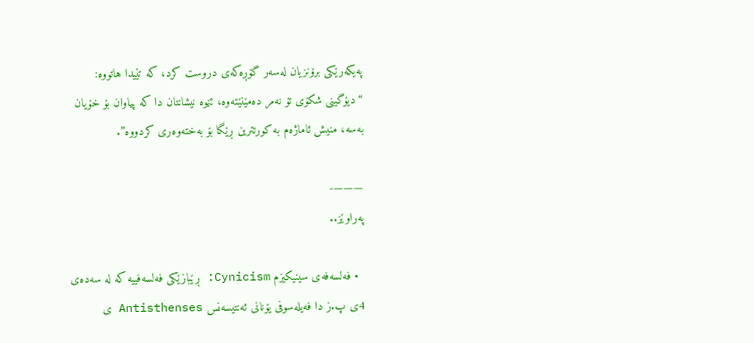پەیکەرێکی برۆنزیان لەسەر گۆڕەکەی دروست کرد، کە تێیدا هاتووە: “دیۆگینی شکۆی تۆ نەمر دەمێنێتەوە، ئێوە نیشانتان دا کە پیاوان بۆ خۆیان بەسە، منیش ئاماژەم بە کورتترین ڕێگا بۆ بەختەوەری کردووە”.

———-
پەراوێز..

  • فەلسەفەی سینیکیزم Cynicism: ڕێبازێکی فەلسەفییە کە لە سەدەی 4ی پ.ز دا فەیلەسوفی یۆنانی ئەنتیسەنس Antisthenses ی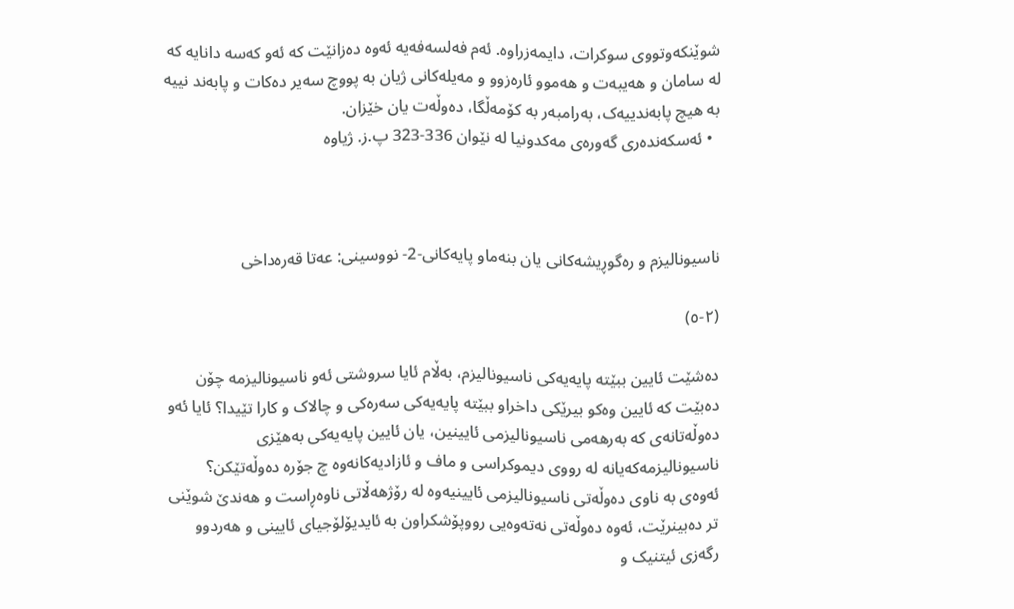شوێنکەوتووی سوکرات، دایمەزراوە. ئەم فەلسەفەیە ئەوە دەزانێت کە ئەو کەسە دانایە کە لە سامان و هەیبەت و هەموو ئارەزوو و مەیلەکانی ژیان بە پووچ سەیر دەکات و پابەند نییە بە هیچ پابەندییەک، بەرامبەر بە کۆمەڵگا، دەوڵەت یان خێزان.
  • ئەسکەندەری گەورەی مەکدونیا لە نێوان 336-323 پ.ز. ژیاوە



ناسیونالیزم و رەگوڕیشەکانی یان بنەماو پایەکانی-2- نووسینی: عەتا قەرەداخی

(٢-٥)

دەشێت ئایین ببێتە پایەیەکی ناسیونالیزم، بەڵام ئایا سروشتی ئەو ناسیونالیزمە چۆن دەبێت کە ئایین وەکو بیرێکی داخراو ببێتە پایەیەکی سەرەکی و چالاک و کارا تێیدا؟ ئایا ئەو دەوڵەتانەی کە بەرهەمی ناسیونالیزمی ئایینین، یان ئایین پایەیەکی بەهێزی ناسیونالیزمەکەیانە لە رووی دیموکراسی و ماف و ئازادیەکانەوە چ جۆرە دەوڵەتێکن؟
ئەوەی بە ناوی دەوڵەتی ناسیونالیزمی ئایینیەوە لە رۆژهەڵاتی ناوەڕاست و هەندێ شوێنی تر دەبینرێت، ئەوە دەوڵەتی نەتەوەیی رووپۆشکراون بە ئایدیۆلۆجیای ئایینی و هەردوو رگەزی ئیتنیک و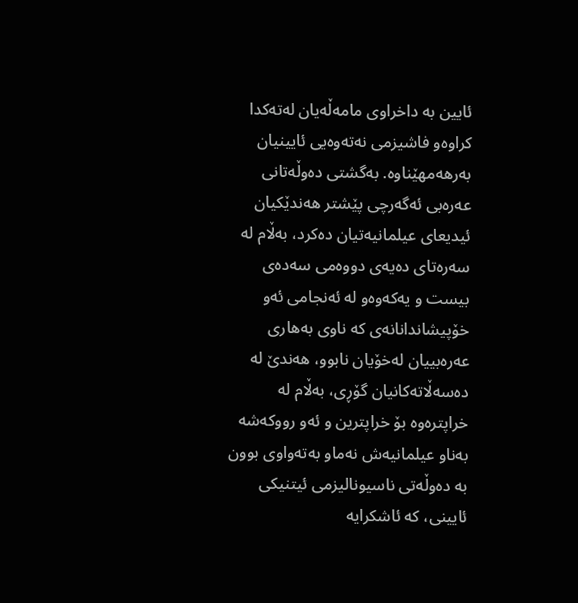ئایین بە داخراوی مامەڵەیان لەتەکدا کراوەو فاشیزمی نەتەوەیی ئایینیان بەرهەمهێناوە. بەگشتی دەوڵەتانی عەرەبی ئەگەرچی پێشتر هەندێکیان ئیدیعای عیلمانیەتیان دەکرد، بەڵام لە سەرەتای دەیەی دووەمی سەدەی بیست و یەکەوەو لە ئەنجامی ئەو خۆپیشاندانانەی کە ناوی بەهاری عەرەبییان لەخۆیان نابوو، هەندێ لە دەسەڵاتەکانیان گۆڕی، بەڵام لە خراپترەوە بۆ خراپترین و ئەو رووکەشە بەناو عیلمانیەش نەماو بەتەواوی بوون بە دەوڵەتی ناسیونالیزمی ئیتنیکی ئایینی، کە ئاشکرایە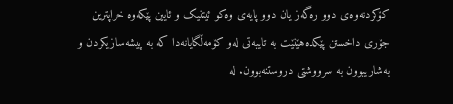کۆکردنەوەی دوو رەگەز یان دوو پایەی وەکو ئیتنیک و ئایین پێکەوە خراپترین جۆری داخستن پێکدەهێنێت بە تایبەتی لەو کۆمەڵگایانەدا کە بە پیشەسازیکردن و بەشاریبوون بە سرووشتی دروستنەبوون. لە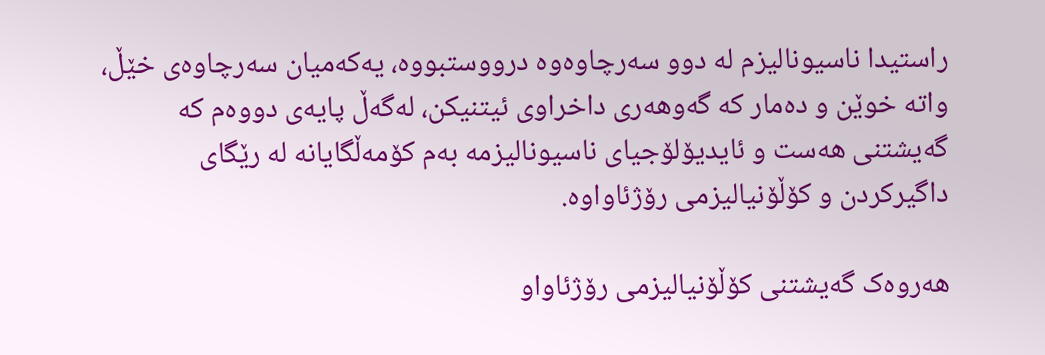راستیدا ناسیونالیزم لە دوو سەرچاوەوە درووستبووە، یەکەمیان سەرچاوەی خێڵ، واتە خوێن و دەمار کە گەوهەری داخراوی ئیتنیکن، لەگەڵ پایەی دووەم کە گەیشتنی هەست و ئایدیۆلۆجیای ناسیونالیزمە بەم کۆمەڵگایانە لە رێگای داگیرکردن و کۆڵۆنیالیزمی رۆژئاواوە.

هەروەک گەیشتنی کۆڵۆنیالیزمی رۆژئاواو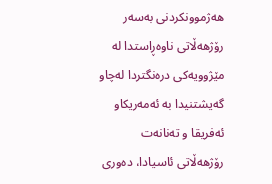هەژموونکردنی بەسەر رۆژهەڵاتی ناوەڕاستدا لە مێژوویەکی درەنگتردا لەچاو گەیشتنیدا بە ئەمەریکاو ئەفریقا و تەنانەت رۆژهەڵاتی ئاسیادا، دەوری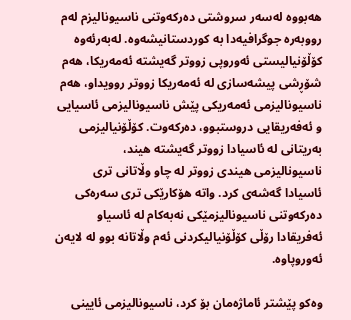هەبووە لەسەر سروشتی دەرکەوتنی ناسیونالیزم لەم رووبەرە جوگرافیەدا بە کوردستانیشەوە. لەبەرئەوە کۆڵۆنیالیستی ئەوروپی زووتر گەیشتە ئەمەریکا، هەم شۆڕشی پیشەسازی لە ئەمەریکا زووتر روویداو، هەم ناسیونالیزمی ئەمەریکی پێش ناسیونالیزمی ئاسیایی و ئەفەریقایی دروستبوو، دەرکەوت. کۆڵۆنیالیزمی بەریتانی لە ئاسیادا زووتر گەیشتە هیند، ناسیونالیزمی هیندی زووتر لە چاو وڵاتانی تری ئاسیادا گەشەی کرد. واتە هۆکارێکی تری سەرەکی دەرکەوتنی ناسیونالیزمێکی نەبەکام لە ئاسیاو ئەفریقادا رۆڵی کۆڵۆنیالیکردنی ئەم وڵاتانە بوو لە لایەن ئەوروپاوە.

وەکو پێشتر ئاماژەمان بۆ کرد، ناسیونالیزمی ئایینی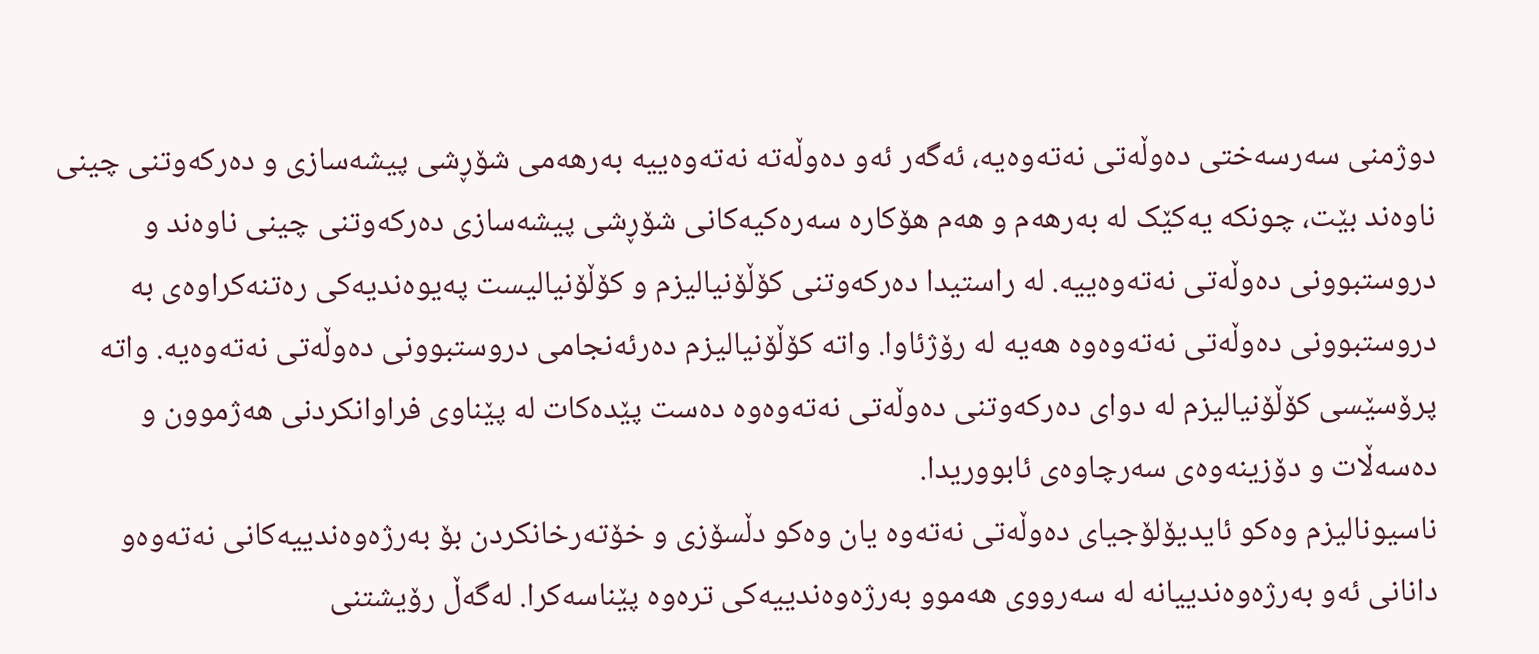دوژمنی سەرسەختی دەوڵەتی نەتەوەیە، ئەگەر ئەو دەوڵەتە نەتەوەییە بەرهەمی شۆڕشی پیشەسازی و دەرکەوتنی چینی ناوەند بێت، چونکە یەکێک لە بەرهەم و هەم هۆکارە سەرەکیەکانی شۆڕشی پیشەسازی دەرکەوتنی چینی ناوەند و دروستبوونی دەوڵەتی نەتەوەییە. لە راستیدا دەرکەوتنی کۆڵۆنیالیزم و کۆڵۆنیالیست پەیوەندیەکی رەتنەکراوەی بە دروستبوونی دەوڵەتی نەتەوەوە هەیە لە رۆژئاوا. واتە کۆڵۆنیالیزم دەرئەنجامی دروستبوونی دەوڵەتی نەتەوەیە. واتە پرۆسێسی کۆڵۆنیالیزم لە دوای دەرکەوتنی دەوڵەتی نەتەوەوە دەست پێدەکات لە پێناوی فراوانکردنی هەژموون و دەسەڵات و دۆزینەوەی سەرچاوەی ئابووریدا.
ناسیونالیزم وەکو ئایدیۆلۆجیای دەوڵەتی نەتەوە یان وەکو دڵسۆزی و خۆتەرخانکردن بۆ بەرژەوەندییەکانی نەتەوەو دانانی ئەو بەرژەوەندییانە لە سەرووی هەموو بەرژەوەندییەکی ترەوە پێناسەکرا. لەگەڵ رۆیشتنی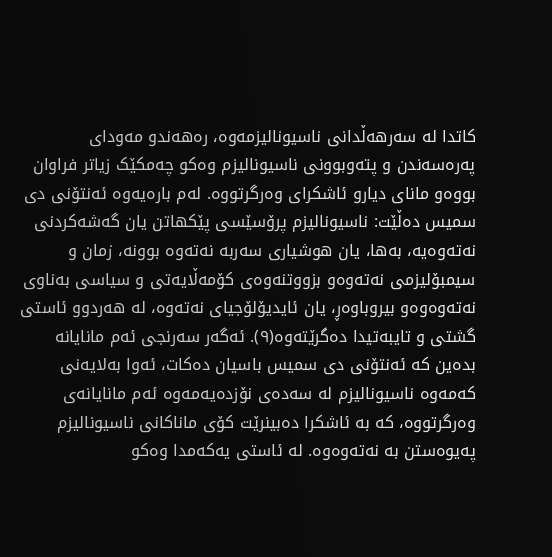کاتدا لە سەرهەڵدانی ناسیونالیزمەوە، رەهەندو مەودای پەرەسەندن و پتەوبوونی ناسیونالیزم وەکو چەمکێک زیاتر فراوان بووەو مانای دیارو ئاشکرای وەرگرتووە. لەم بارەیەوە ئەنتۆنی دی سمیس دەڵێت: ناسیونالیزم پرۆسێسی پێکهاتن یان گەشەکردنی نەتەوەیە، بەها، یان هوشیاری سەربە نەتەوە بوونە، زمان و سیمبۆلیزمی نەتەوەو بزووتنەوەی کۆمەڵایەتی و سیاسی بەناوی نەتەوەوەو بیروباوەڕ، یان ئایدیۆلۆجیای نەتەوە، لە هەردوو ئاستی گشتی و تایبەتیدا دەگرێتەوە(٩). ئەگەر سەرنجی ئەم مانایانە بدەین کە ئەنتۆنی دی سمیس باسیان دەکات، ئەوا بەلایەنی کەمەوە ناسیونالیزم لە سەدەی نۆزدەیەمەوە ئەم مانایانەی وەرگرتووە، کە بە ئاشکرا دەبینرێت کۆی ماناکانی ناسیونالیزم پەیوەستن بە نەتەوەوە. لە ئاستی یەکەمدا وەکو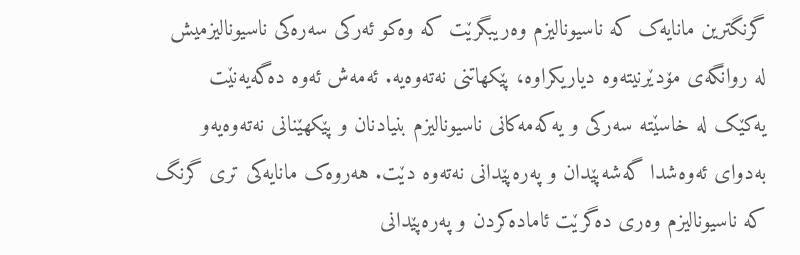گرنگترین مانایەک کە ناسیونالیزم وەریبگرێت کە وەکو ئەرکی سەرەکی ناسیونالیزمیش لە روانگەی مۆدێرنیتەوە دیاریکراوە، پێکهاتنی نەتەوەیە. ئەمەش ئەوە دەگەیەنێت یەکێک لە خاسێتە سەرکی و یەکەمەکانی ناسیونالیزم بنیادنان و پێکهێنانی نەتەوەیەو بەدوای ئەوەشدا گەشەپێدان و پەرەپێدانی نەتەوە دێت. هەروەک مانایەکی تری گرنگ کە ناسیونالیزم وەری دەگرێت ئامادەکردن و پەرەپێدانی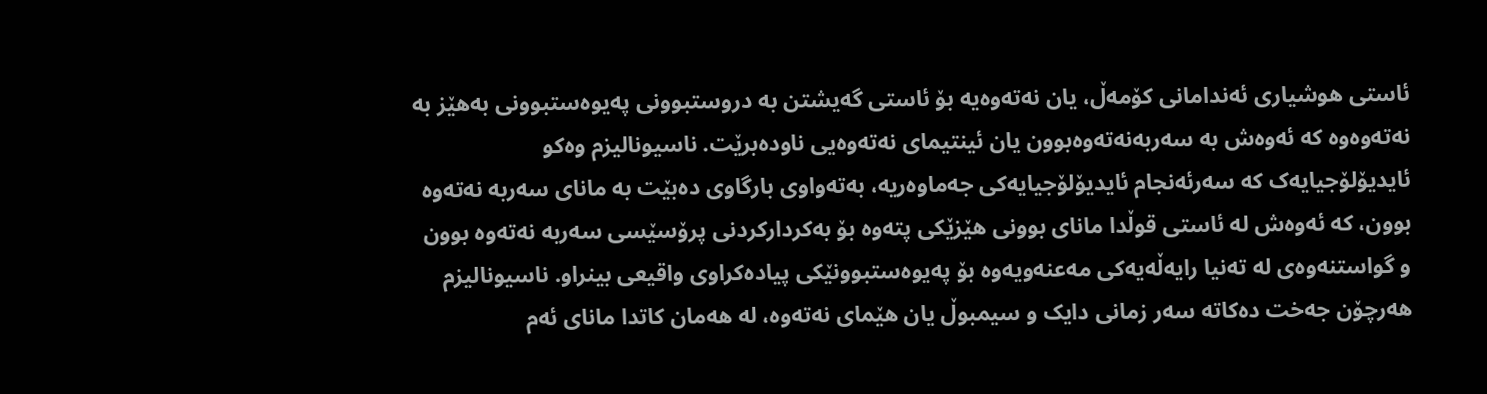ئاستی هوشیاری ئەندامانی کۆمەڵ، یان نەتەوەیە بۆ ئاستی گەیشتن بە دروستبوونی پەیوەستبوونی بەهێز بە نەتەوەوە کە ئەوەش بە سەربەنەتەوەبوون یان ئینتیمای نەتەوەیی ناودەبرێت. ناسیونالیزم وەکو ئایدیۆلۆجیایەک کە سەرئەنجام ئایدیۆلۆجیایەکی جەماوەریە، بەتەواوی بارگاوی دەبێت بە مانای سەربە نەتەوە بوون، کە ئەوەش لە ئاستی قوڵدا مانای بوونی هێزێکی پتەوە بۆ بەکردارکردنی پرۆسێسی سەربە نەتەوە بوون و گواستنەوەی لە تەنیا رایەڵەیەکی مەعنەویەوە بۆ پەیوەستبوونێکی پیادەکراوی واقیعی بینراو. ناسیونالیزم هەرچۆن جەخت دەکاتە سەر زمانی دایک و سیمبوڵ یان هێمای نەتەوە، لە هەمان کاتدا مانای ئەم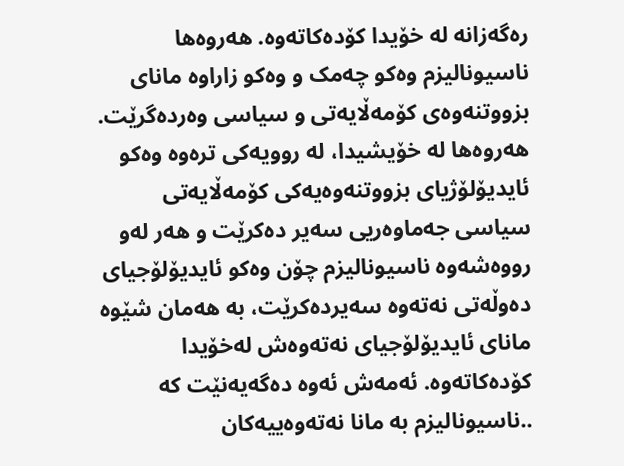رەگەزانە لە خۆیدا کۆدەکاتەوە. هەروەها ناسیونالیزم وەکو چەمک و وەکو زاراوە مانای بزووتنەوەی کۆمەڵایەتی و سیاسی وەردەگرێت. هەروەها لە خۆیشیدا، لە روویەکی ترەوە وەکو ئایدیۆلۆژیای بزووتنەوەیەکی کۆمەڵایەتی سیاسی جەماوەریی سەیر دەکرێت و هەر لەو رووەشەوە ناسیونالیزم چۆن وەکو ئایدیۆلۆجیای دەوڵەتی نەتەوە سەیردەکرێت، بە هەمان شێوە مانای ئایدیۆلۆجیای نەتەوەش لەخۆیدا کۆدەکاتەوە. ئەمەش ئەوە دەگەیەنێت کە ..ناسیونالیزم بە مانا نەتەوەییەکان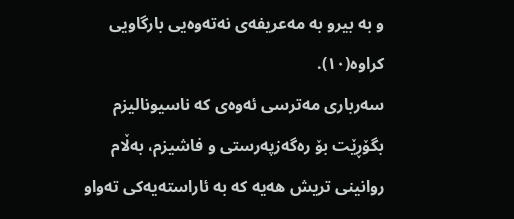و بە بیرو بە مەعریفەی نەتەوەیی بارگاویی کراوە(١٠).
سەرباری مەترسی ئەوەی کە ناسیونالیزم بگۆڕێت بۆ رەگەزپەرستی و فاشیزم، بەڵام روانینی تریش هەیە کە بە ئاراستەیەکی تەواو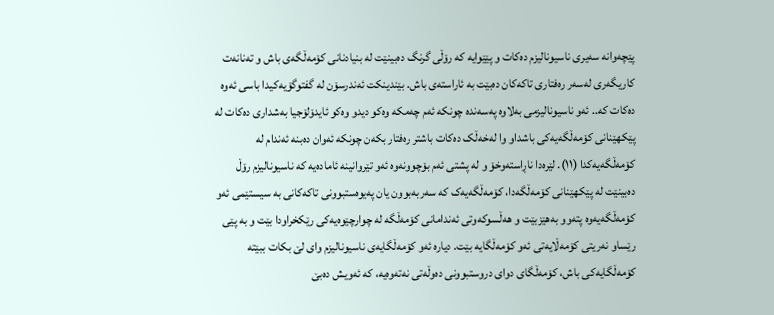پێچەوانە سەیری ناسیونالیزم دەکات و پێێوایە کە رۆڵی گرنگ دەبینێت لە بنیادنانی کۆمەڵگەی باش و تەنانەت کاریگەری لەسەر رەفتاری تاکەکان دەبێت بە ئاراستەی باش. بێندینکت ئەندرسۆن لە گفتوگۆیەکیدا باسی ئەوە دەکات کە.. ئەو ناسیونالیزمی بەلاوە پەسەندە چونکە ئەم چەمکە وەکو دیدو وەکو ئایدۆلۆجیا بەشداری دەکات لە پێکهێنانی کۆمەڵگەیەکی باشداو وا لەخەڵک دەکات باشتر رەفتار بکەن چونکە ئەوان دەبنە ئەندام لە کۆمەڵگەیەکدا (١١). لێرەدا ناڕاستەوخۆ و لە پشتی ئەم بۆچوونەوە ئەو تێروانینە ئامادەیە کە ناسیونالیزم رۆڵ دەبینێت لە پێکهێنانی کۆمەڵگەدا، کۆمەڵگەیەک کە سەربەبوون یان پەیوەستبوونی تاکەکانی بە سیستێمی ئەو کۆمەڵگەیەوە پتەوو بەهێزبێت و هەڵسوکەوتی ئەندامانی کۆمەڵگە لە چوارچێوەیەکی رێکخراودا بێت و بە پێی رێساو نەریتی کۆمەڵایەتی ئەو کۆمەڵگایە بێت. دیارە ئەو کۆمەڵگایەی ناسیونالیزم وای لێ بکات ببێتە کۆمەڵگایەکی باش، کۆمەڵگای دوای دروستبوونی دەوڵەتی نەتەوەیە، کە ئەویش دەبێ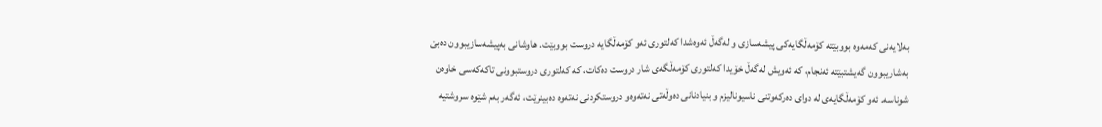بەلایەنی کەمەوە بووبێتە کۆمەڵگایەکی پیشەسازی و لەگەڵ ئەوەشدا کەلتوری ئەو کۆمەڵگایە دروست بووبێت. هاوشانی بەپیشەسازیبوون دەبێ بەشاریبوون گەیشتبێتە ئەنجام، کە ئەویش لەگەڵ خۆیدا کەلتوری کۆمەڵگەی شار دروست دەکات، کە کەلتوری دروستبوونی تاکەکەسی خاوەن شوناسە. ئەو کۆمەڵگایەی لە دوای دەرکەوتنی ناسیونالیزم و بنیادنانی دەوڵەتی نەتەوەو دروستکردنی نەتەوە دەبینرێت، ئەگەر بەم شێوە سروشتیە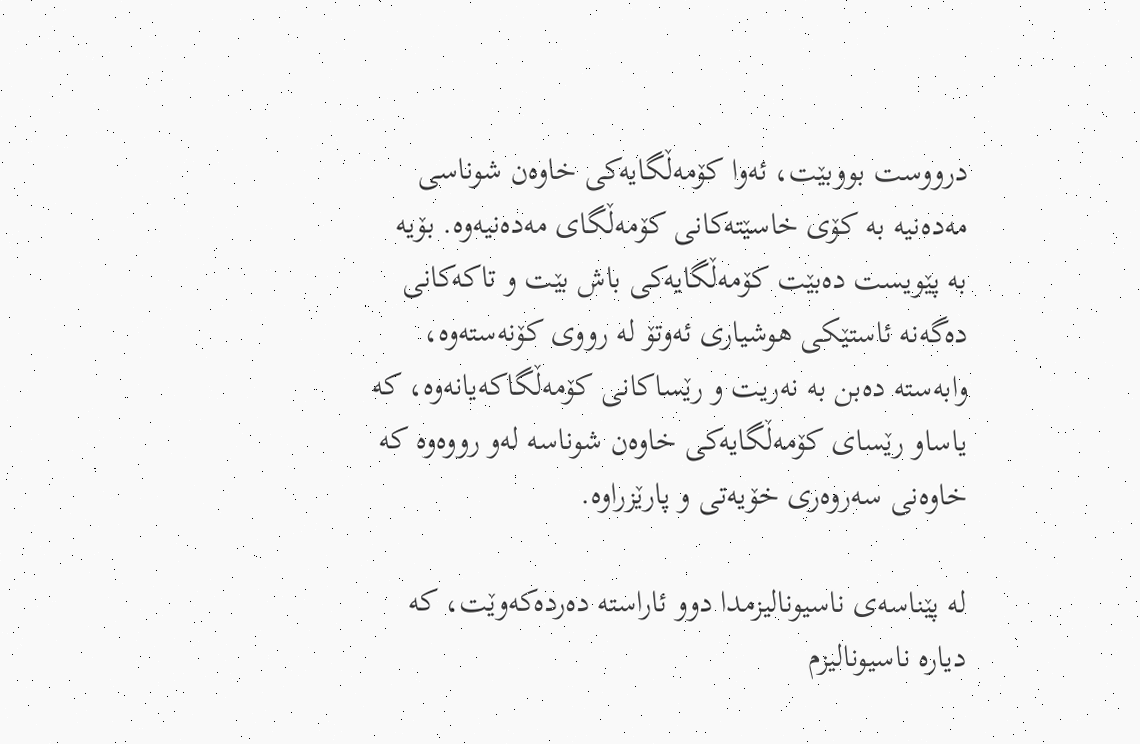درووست بووبێت، ئەوا کۆمەڵگایەکی خاوەن شوناسی مەدەنیە بە کۆی خاسێتەکانی کۆمەڵگای مەدەنیەوە. بۆیە بە پێویست دەبێت کۆمەڵگایەکی باش بێت و تاکەکانی دەگەنە ئاستێکی هوشیاری ئەوتۆ لە رووی کۆنەستەوە، وابەستە دەبن بە نەریت و رێساکانی کۆمەڵگاکەیانەوە، کە یاساو رێسای کۆمەڵگایەکی خاوەن شوناسە لەو رووەوە کە خاوەنی سەروەری خۆیەتی و پارێزراوە.

لە پێناسەی ناسیونالیزمدا دوو ئاراستە دەردەکەوێت، کە دیارە ناسیونالیزم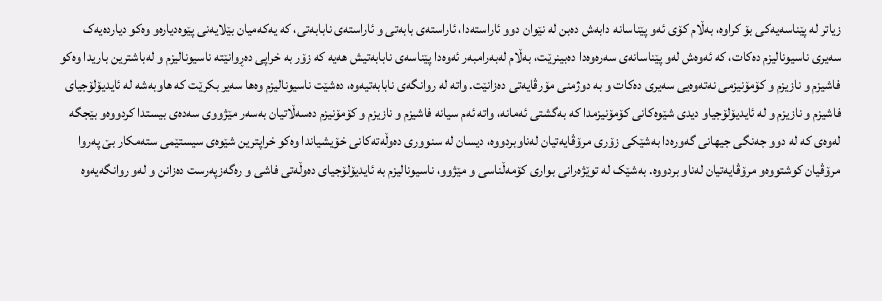زیاتر لە پێناسەیەکی بۆ کراوە، بەڵام کۆی ئەو پێناسانە دابەش دەبن لە نێوان دوو ئاراستەدا، ئاراستەی بابەتی و ئاراستەی نابابەتی، کە یەکەمیان بێلایەنی پێوەدیارەو وەکو دیاردەیەک سەیری ناسیونالیزم دەکات، کە ئەوەش لەو پێناسانەی سەرەوەدا دەبینرێت، بەڵام لەبەرامبەر ئەوەدا پێناسەی نابابەتیش هەیە کە زۆر بە خراپی دەڕوانێتە ناسیونالیزم و لەباشترین باریدا وەکو فاشیزم و نازیزم و کۆمۆنیزمی نەتەوەیی سەیری دەکات و بە دوژمنی مۆرڤایەتی دەزانێت. واتە لە روانگەی نابابەتیەوە، دەشێت ناسیونالیزم وەها سەیر بکرێت کە هاوبەشە لە ئایدیۆلۆجیای فاشیزم و نازیزم و لە ئایدیۆلۆجیاو دیدی شێوەکانی کۆمۆنیزمدا کە بەگشتی ئەمانە، واتە ئەم سیانە فاشیزم و نازیزم و کۆمۆنیزم دەسەڵاتیان بەسەر مێژووی سەدەی بیستدا کردووەو بێجگە لەوەی کە لە دوو جەنگی جیهانی گەورەدا بەشێکی زۆری مرۆڤایەتیان لەناوبردووە، دیسان لە سنووری دەوڵەتەکانی خۆیشیاندا وەکو خراپترین شێوەی سیستێمی ستەمکار بێ پەروا مرۆڤیان کوشتووەو مرۆڤایەتیان لەناو بردووە. بەشێک لە توێژەرانی بواری کۆمەڵناسی و مێژوو، ناسیونالیزم بە ئایدیۆلۆجیای دەوڵەتی فاشی و رەگەزپەرست دەزانن و لەو روانگەیەوە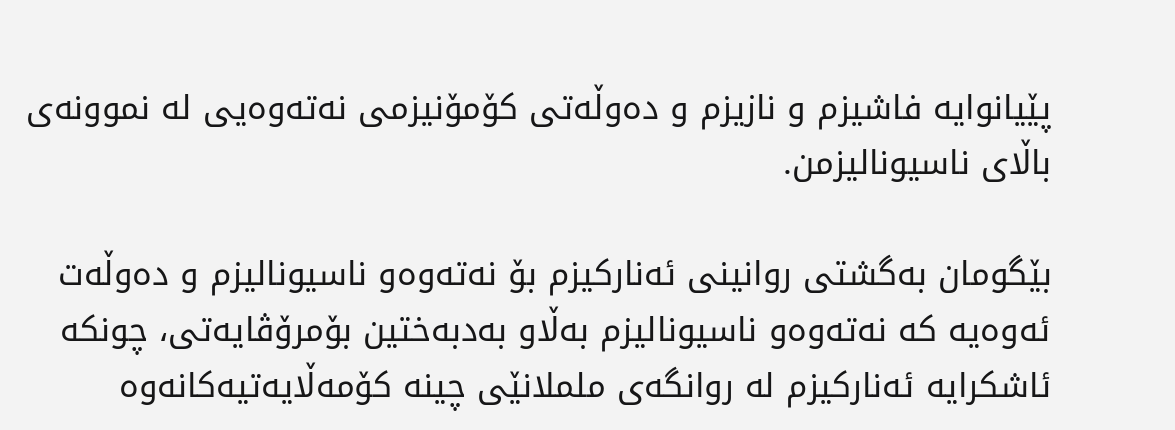پێیانوایە فاشیزم و نازیزم و دەوڵەتی کۆمۆنیزمی نەتەوەیی لە نموونەی باڵای ناسیونالیزمن.

بێگومان بەگشتی روانینی ئەنارکیزم بۆ نەتەوەو ناسیونالیزم و دەوڵەت ئەوەیە کە نەتەوەو ناسیونالیزم بەڵاو بەدبەختین بۆمرۆڤایەتی، چونکە ئاشکرایە ئەنارکیزم لە روانگەی ململانێی چینە کۆمەڵایەتیەکانەوە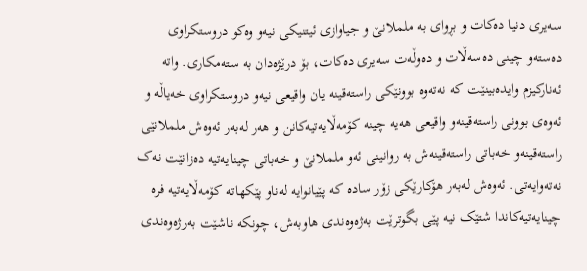سەیری دنیا دەکات و بڕوای بە ململانێ و جیاوازی ئیتنیکی نیەو وەکو دروستکراوی دەستەو چینی دەسەڵات و دەوڵەت سەیری دەکات، بۆ درێژەدان بە ستەمکاری. واتە ئەنارکیزم وایدەبینێت کە نەتەوە بوونێکی راستەقینە یان واقیعی نیەو دروستکراوی خەیاڵە و ئەوەی بوونی راستەقینەو واقیعی هەیە چینە کۆمەڵایەتیەکانن و هەر لەبەر ئەوەش ململانێی راستەقینەو خەباتی راستەقینەش بە روانینی ئەو ململانێ و خەباتی چینایەتیە دەزانێت نەک نەتەوایەتی. ئەوەش لەبەر هۆکارێکی زۆر سادە کە پێیانوایە لەناو پێکهاتە کۆمەڵایەتیە فرە چینایەتیەکاندا شتێک نیە پێی بگوترێت بەژەوەندی هاوبەش، چونکە ناشێت بەرژەوەندی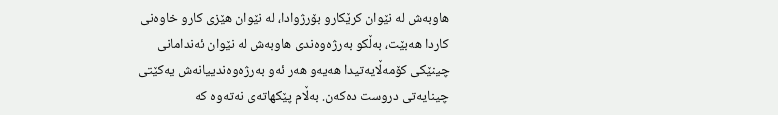هاوبەش لە نێوان کرێکارو بۆرژوادا، لە نێوان هێزی کارو خاوەنی کاردا هەبێت، بەڵكو بەرژەوەندی هاوبەش لە نێوان ئەندامانی چینێکی کۆمەڵایەتیدا هەیەو هەر ئەو بەرژەوەندییانەش یەکێتی چینایەتی دروست دەکەن. بەڵام پێکهاتەی نەتەوە کە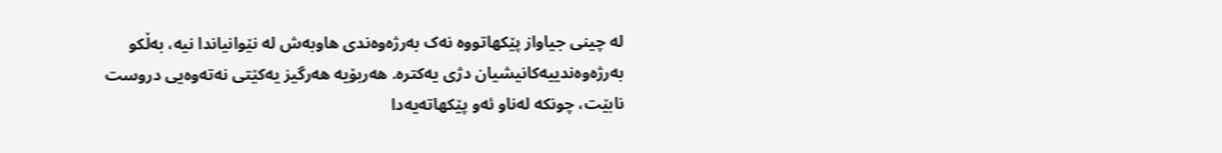لە چینی جیاواز پێکهاتووە نەک بەرژەوەندی هاوبەش لە نێوانیاندا نیە، بەڵکو بەرژەوەندییەکانیشیان دژی یەکترە. هەربۆیە هەرگیز یەکێتی نەتەوەیی دروست نابێت، چونکە لەناو ئەو پێکهاتەیەدا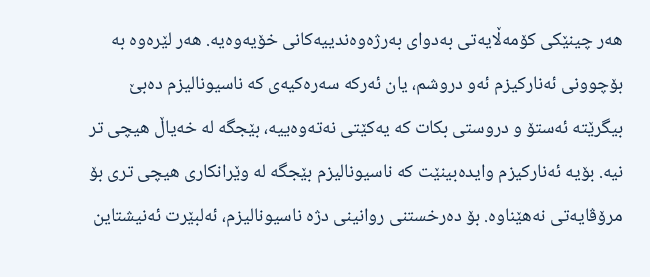هەر چینێکی کۆمەڵایەتی بەدوای بەرژەوەندییەکانی خۆیەوەیە. هەر لێرەوە بە بۆچوونی ئەنارکیزم ئەو دروشم، یان ئەرکە سەرەکیەی کە ناسیونالیزم دەبێ بیگرێتە ئەستۆ و دروستی بکات کە یەکێتی نەتەوەییە، بێجگە لە خەیاڵ هیچی تر نیە. بۆیە ئەنارکیزم وایدەبینێت کە ناسیونالیزم بێجگە لە وێرانکاری هیچی تری بۆ مرۆڤایەتی نەهێناوە. بۆ دەرخستنی روانینی دژە ناسیونالیزم، ئەلبێرت ئەنیشتاین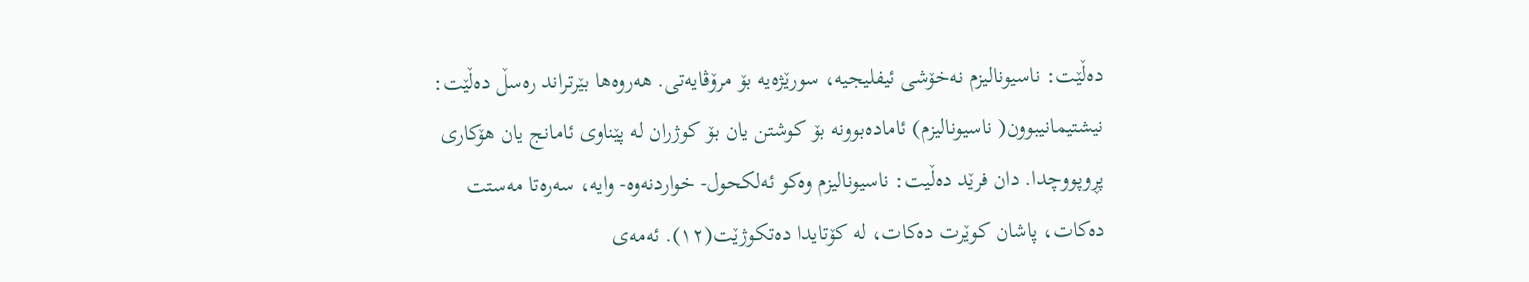دەڵێت: ناسیونالیزم نەخۆشی ئیفلیجیە، سورێژەیە بۆ مرۆڤایەتی. هەروەها بێرتراند رەسڵ دەڵێت: نیشتیمانیبوون( ناسیونالیزم) ئامادەبوونە بۆ کوشتن یان بۆ کوژران لە پێناوی ئامانج یان هۆکاری پڕوپووچدا. دان فرێد دەڵیت: ناسیونالیزم وەکو ئەلکحول- خواردنەوە- وایە، سەرەتا مەستت دەکات، پاشان کوێرت دەکات، لە کۆتایدا دەتکوژێت(١٢). ئەمەی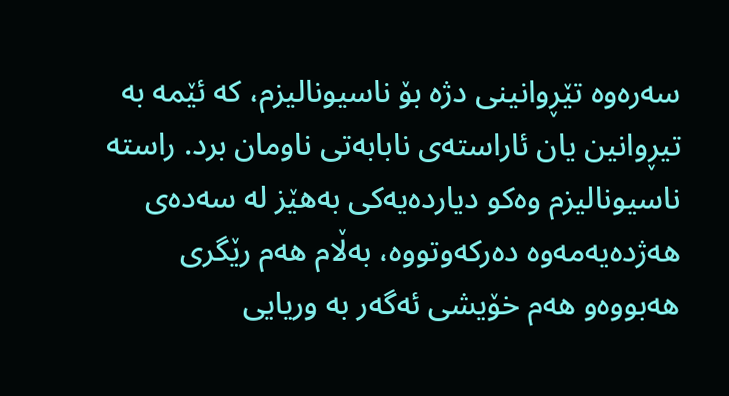سەرەوە تێڕوانینی دژە بۆ ناسیونالیزم، کە ئێمە بە تیڕوانین یان ئاراستەی نابابەتی ناومان برد. راستە ناسیونالیزم وەکو دیاردەیەکی بەهێز لە سەدەی هەژدەیەمەوە دەرکەوتووە، بەڵام هەم رێگری هەبووەو هەم خۆیشی ئەگەر بە وریایی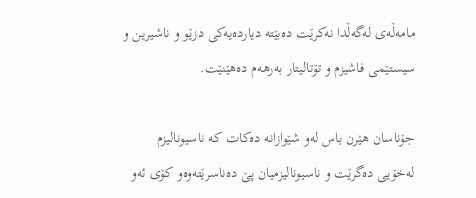مامەڵەی لەگەڵدا نەکرێت دەبێتە دیاردەیەکی دزێو و ناشیرین و سیستێمی فاشیزم و تۆتالیتار بەرهەم دەهێنێت.

جۆناسان هێرن باس لەو شێوازانە دەکات کە ناسیونالیزم لەخۆیی دەگرێت و ناسیونالیزمیان پێ دەناسرێتەوەو کۆی ئەو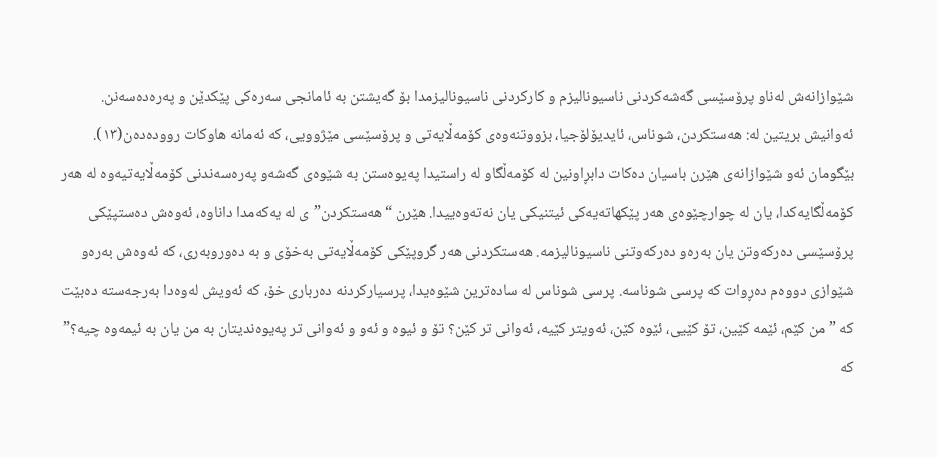شێوازانەش لەناو پرۆسێسی گەشەکردنی ناسیونالیزم و کارکردنی ناسیونالیزمدا بۆ گەیشتن بە ئامانجی سەرەکی پێکدێن و پەرەدەسەنن. ئەوانیش بریتین لە: هەستکردن، شوناس، ئایدیۆلۆجیا، بزووتنەوەی کۆمەڵایەتی و پرۆسێسی مێژوویی، کە ئەمانە هاوکات روودەدەن(١٣). بێگومان ئەو شێوازانەی هێرن باسیان دەکات دابڕاونین لە کۆمەڵگاو لە راستیدا پەیوەستن بە شێوەی گەشەو پەرەسەندنی کۆمەڵایەتیەوە لە هەر کۆمەڵگایەکدا، یان لە چوارچێوەی هەر پێکهاتەیەکی ئیتنیکی یان نەتەوەییدا. هێرن “هەستکردن”ی لە یەکەمدا داناوە، ئەوەش دەستپێکی پرۆسێسی دەرکەوتن یان بەرەو دەرکەوتنی ناسیونالیزمە. هەستکردنی هەر گروپێکی کۆمەڵایەتی بەخۆی و بە دەوروبەری، کە ئەوەش بەرەو شێوازی دووەم دەڕوات کە پرسی شوناسە. پرسی شوناس لە سادەترین شێوەیدا، پرسیارکردنە دەرباری خۆ، کە ئەویش لەوەدا بەرجەستە دەبێت کە ” من کێم، ئێمە کێین، تۆ کێیی، ئێوە کێن، ئەویتر کێیە، ئەوانی تر کێن؟ تۆ و ئیوە و ئەو و ئەوانی تر پەیوەندیتان بە من یان بە ئیمەوە چیە؟” کە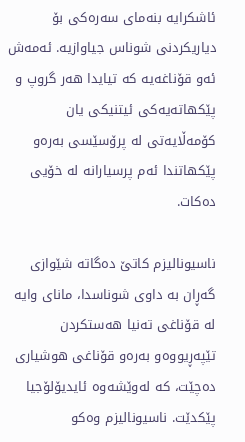ئاشکرایە بنەمای سەرەکی بۆ دیاریکردنی شوناس جیاوازیە. ئەمەش ئەو قۆناغەیە کە تیایدا هەر گروپ و پێکهاتەیەکی ئیتنیکی یان کۆمەڵایەتی لە پرۆسێسی بەرەو پێکهاتندا ئەم پرسیارانە لە خۆیی دەکات.

ناسیونالیزم کاتێ دەگاتە شێوازی گەڕان بە داوی شوناسدا، مانای وایە لە قۆناغی تەنیا هەستکردن تێپەڕیووەو بەرەو قۆناغی هوشیاری دەچێت، کە لەوێشەوە ئایدیۆلۆجیا پێکدێت. ناسیونالیزم وەکو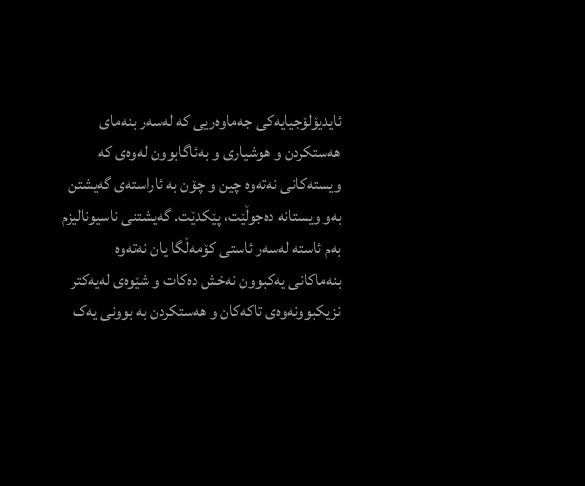ئایدیۆلۆجیایەکی جەماوەریی کە لەسەر بنەمای هەستکردن و هوشیاری و بەئاگابوون لەوەی کە ویستەکانی نەتەوە چین و چۆن بە ئاراستەی گەیشتن بەو ویستانە دەجوڵێت، پێکدێت. گەیشتنی ناسیونالیزم بەم ئاستە لەسەر ئاستی کۆمەڵگا یان نەتەوە بنەماکانی یەکبوون نەخش دەکات و شێوەی لەیەکتر نزیکبوونەوەی تاکەکان و هەستکردن بە بوونی یەک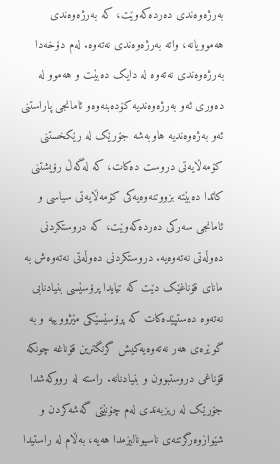بەرژەوەندی دەردەکەوێت، کە بەرژەوەندی هەموویانە، واتە بەرژەوەندی نەتەوە. لەم دۆخەدا بەرژەوەندی نەتەوە لە دایک دەبێت و هەموو لە دەوری ئەو بەرژەوەندیە کۆدەبنەوەو ئامانجی پاراستنی ئەو بەژەوەندیە هاوبەشە جۆرێک لە رێکخستنی کۆمەڵایەتی دروست دەکات، کە لەگەڵ رۆیشتنی کاتدا دەبێتە بزووتنەوەیەکی کۆمەڵایەتی سیاسی و ئامانجی سەرکی دەردەکەوێت، کە دروستکردنی دەوڵەتی نەتەوەیە. دروستکردنی دەوڵەتی نەتەوەش بە مانای قۆناغێک دێت کە تیایدا پرۆسێسی بنیادنابی نەتەوە دەستپێدەکات کە پرۆسێسێکی مێژووییە و بە گوێرەی هەر نەتەوەیەکیش گرنگترین قۆناغە چونکە قۆناغی دروستبوون و بنیادنانە. راستە لە رووکەشدا جۆرێک لە ریزبەندی لەم چۆنێتی گەشەکردن و شێوازوەرگرتنەی ناسیونالیزمدا هەیە، بەڵام لە راستیدا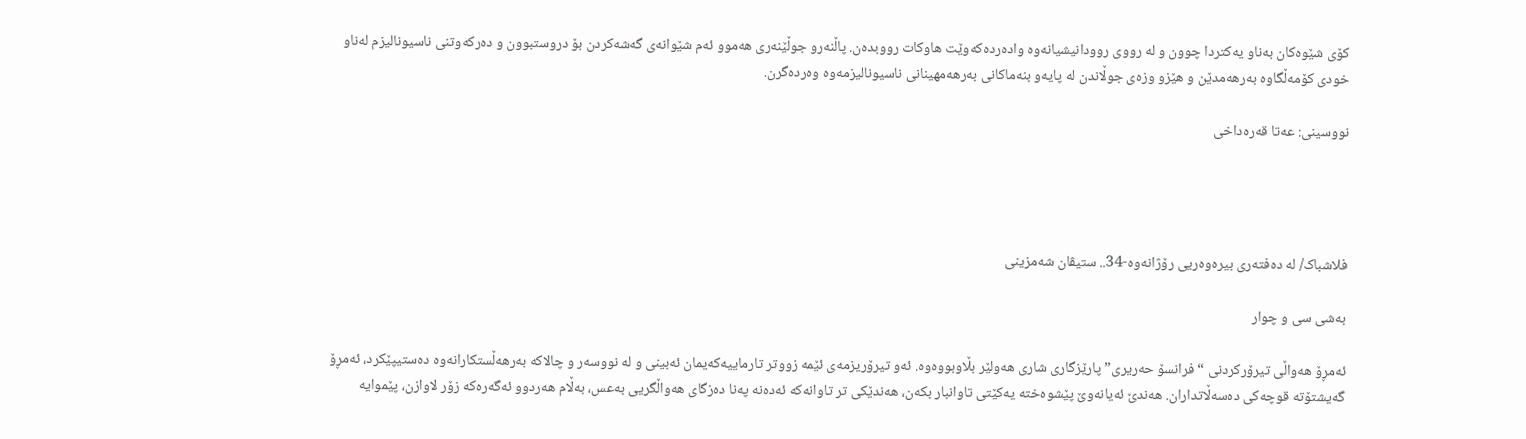کۆی شێوەکان بەناو یەکتردا چوون و لە رووی روودانیشیانەوە وادەردەکەوێت هاوکات رووبدەن. پاڵنەرو جوڵێنەری هەموو ئەم شێوانەی گەشەکردن بۆ دروستبوون و دەرکەوتنی ناسیونالیزم لەناو خودی کۆمەڵگاوە بەرهەمدێن و هێزو وزەی جوڵاندن لە پایەو بنەماکانی بەرهەمهینانی ناسیونالیزمەوە وەردەگرن.

نووسینی: عەتا قەرەداخی




فلاشباک/ لە دەفتەری بیرەوەریی رۆژانەوە-34.. ستیڤان شەمزینی

بەشی سی و چوار

ئەمڕۆ هەواڵی تیرۆرکردنی “فرانسۆ حەریری” پارێزگاری شاری هەولێر بڵاوبووەوە. ئەو تیرۆریزمەی ئێمە زووتر تارماییەکەیمان ئەبینی و لە نووسەر و چالاکە بەرهەڵستکارانەوە دەستیپێکرد، ئەمڕۆ گەیشتۆتە قوچەکی دەسەڵاتداران. هەندێ ئەیانەوێ پێشوەختە یەکێتی تاوانبار بکەن، هەندێکی تر تاوانەکە ئەدەنە پەنا دەزگای هەواڵگریی بەعس، بەڵام هەردوو ئەگەرەکە زۆر لاوازن، پێموایە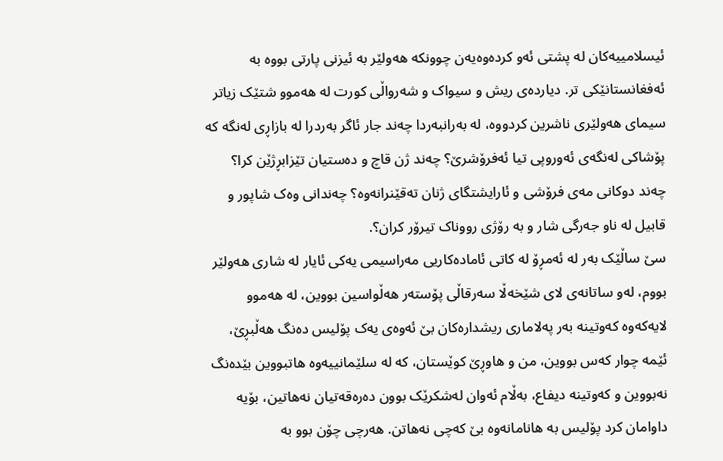ئیسلامییەکان لە پشتی ئەو کردەوەیەن چوونکە هەولێر بە ئیزنی پارتی بووە بە ئەفغانستانێکی تر. دیاردەی ریش و سیواک و شەرواڵی کورت لە هەموو شتێک زیاتر سیمای هەولێری ناشرین کردووە، لە بەرانبەردا چەند جار ئاگر بەردرا لە بازاڕی لەنگە کە پۆشاکی لەنگەی ئەوروپی تیا ئەفرۆشرێ؟ چەند ژن قاچ و دەستیان تێزابڕژێن کرا؟ چەند دوکانی مەی فرۆشی و ئارایشتگای ژنان تەقێنرانەوە؟ چەندانی وەک شاپور و قابیل لە ناو جەرگی شار و بە رۆژی رووناک تیرۆر کران؟.
سێ ساڵێک بەر لە ئەمڕۆ لە کاتی ئامادەکاریی مەراسیمی یەکی ئایار لە شاری هەولێر بووم، لەو ساتانەی لای شێخەڵا سەرقاڵی پۆستەر هەڵواسین بووین، لە هەموو لایەکەوە کەوتینە بەر پەلاماری ریشدارەکان بێ ئەوەی یەک پۆلیس دەنگ هەڵبڕێ، ئێمە چوار کەس بووین، من و هاوڕێ کوێستان، کە لە سلێمانییەوە هاتبووین بێدەنگ نەبووین و کەوتینە دیفاع، بەڵام ئەوان لەشکرێک بوون دەرەقەتیان نەهاتین، بۆیە داوامان کرد پۆلیس بە هانامانەوە بێ کەچی نەهاتن. هەرچی چۆن بوو بە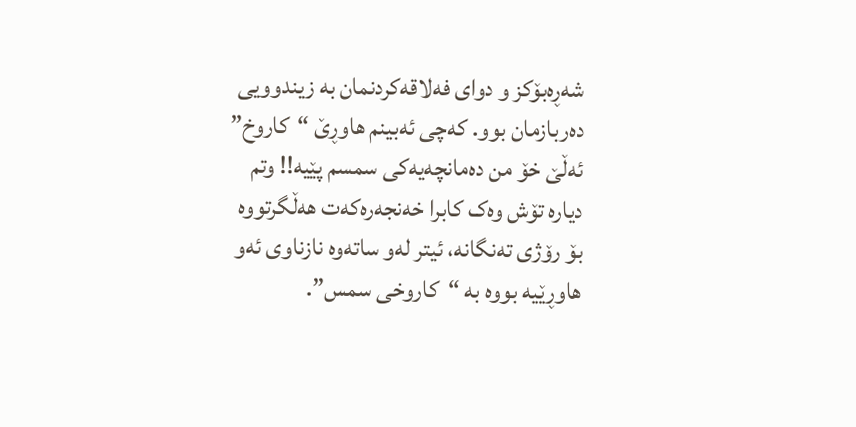شەڕەبۆکز و دوای فەلاقەکردنمان بە زیندوویی دەربازمان بوو. کەچی ئەبینم هاوڕێ “کاروخ” ئەڵێ خۆ من دەمانچەیەکی سمسم پێیە!! وتم دیارە تۆش وەک کابرا خەنجەرەکەت هەڵگرتووە بۆ رۆژی تەنگانە، ئیتر لەو ساتەوە نازناوی ئەو هاوڕێیە بووە بە “کاروخی سمس”.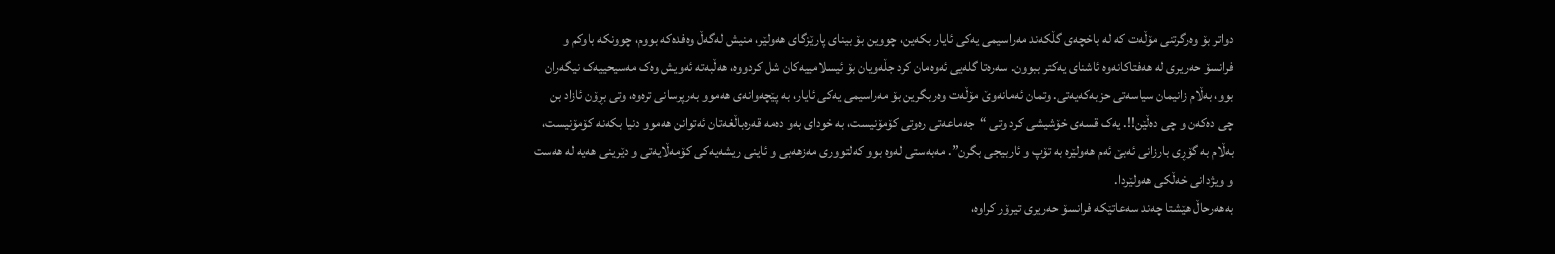دواتر بۆ وەرگرتنی مۆڵەت کە لە باخچەی گڵکەند مەراسیمی یەکی ئایار بکەین، چووین بۆ بینای پارێزگای هەولێر، منیش لەگەڵ وەفدەکە بووم، چوونکە باوکم و فرانسۆ حەریری لە هەفتاکانەوە ئاشنای یەکتر ببوون. سەرەتا گلەیی ئەوەمان کرد جڵەویان بۆ ئیسلامییەکان شل کردووە، هەڵبەتە ئەویش وەک مەسیحییەک نیگەران بوو، بەڵام زانیمان سیاسەتی حزبەکەیەتی. وتمان ئەمانەوێ مۆڵەت وەربگرین بۆ مەراسیمی یەکی ئایار، بە پێچەوانەی هەموو بەرپرسانی ترەوە، وتی بڕۆن ئازاد بن چی دەکەن و چی دەڵێن!!. یەک قسەی خۆشیشی کرد وتی “جەماعەتی رەوتی کۆمۆنیست، بە خودای بەو دەمە قەرەباڵغەتان ئەتوانن هەموو دنیا بکەنە کۆمۆنیست، بەڵام بە گۆڕی بارزانی ئەبێ ئەم هەولێرە بە تۆپ و ئاربیجی بگرن”. مەبەستی لەوە بوو کەلتووری مەزهەبی و ئاینی ریشەیەکی کۆمەڵایەتی و دێرینی هەیە لە هەست و ویژدانی خەڵکی هەولێردا.
بەهەرحاڵ هێشتا چەند سەعاتێکە فرانسۆ حەریری تیرۆر کراوە،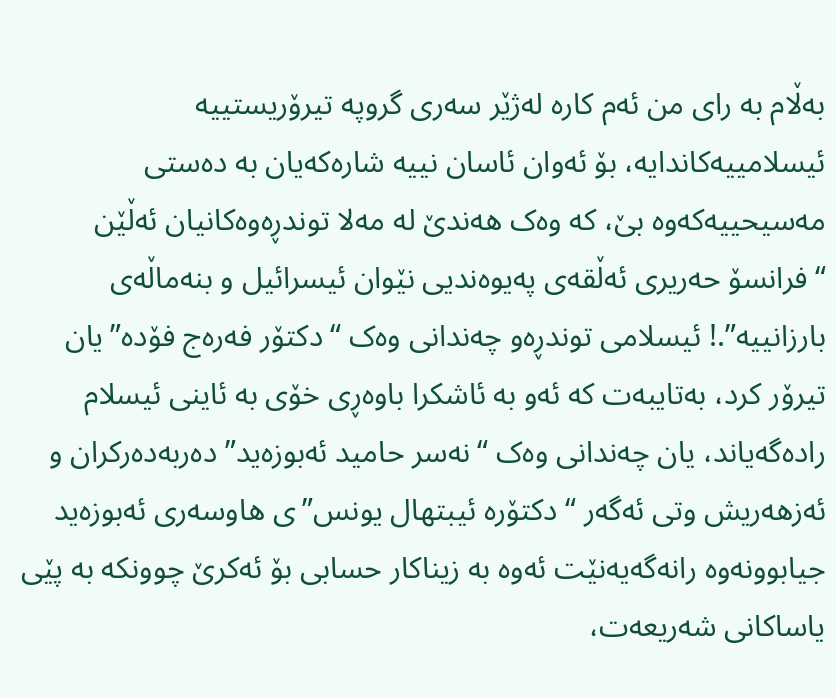بەڵام بە رای من ئەم کارە لەژێر سەری گروپە تیرۆریستییە ئیسلامییەکاندایە، بۆ ئەوان ئاسان نییە شارەکەیان بە دەستی مەسیحییەکەوە بێ، کە وەک هەندێ لە مەلا توندڕەوەکانیان ئەڵێن “فرانسۆ حەریری ئەڵقەی پەیوەندیی نێوان ئیسرائیل و بنەماڵەی بارزانییە”.! ئیسلامی توندڕەو چەندانی وەک “دکتۆر فەرەج فۆدە”یان تیرۆر کرد، بەتایبەت کە ئەو بە ئاشکرا باوەڕی خۆی بە ئاینی ئیسلام رادەگەیاند، یان چەندانی وەک “نەسر حامید ئەبوزەید” دەربەدەرکران و ئەزهەریش وتی ئەگەر “دکتۆرە ئیبتهال یونس”ی هاوسەری ئەبوزەید جیابوونەوە رانەگەیەنێت ئەوە بە زیناکار حسابی بۆ ئەکرێ چوونکە بە پێی یاساکانی شەریعەت،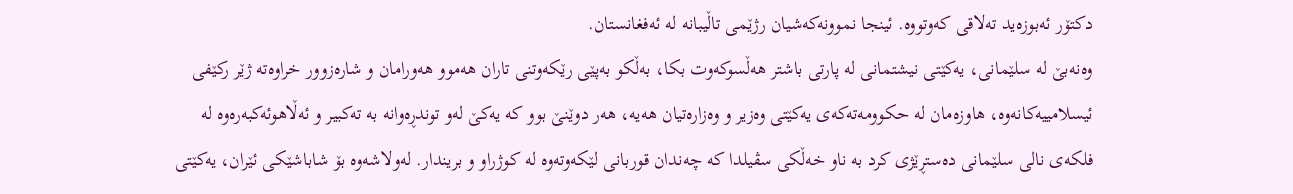دکتۆر ئەبوزەید تەلاقی کەوتووە. ئینجا نموونەکەشیان رژێمی تاڵیبانە لە ئەفغانستان.
وەنەبێ لە سلێمانی، یەکێتی نیشتمانی لە پارتی باشتر هەڵسوکەوت بکا، بەڵکو بەپێی رێکەوتنی تاران هەموو هەورامان و شارەزوور خراوەتە ژێر رکێفی ئیسلامییەکانەوە، هاوزەمان لە حکوومەتەکەی یەکێتی وەزیر و وەزارەتیان هەیە، هەر دوێنێ بوو کە یەکێ لەو توندڕەوانە بە تەکبیر و ئەڵاهوئەکبەرەوە لە فلکەی نالی سلێمانی دەستڕێژی کرد بە ناو خەڵکی سڤیلدا کە چەندان قوربانی لێکەوتەوە لە کوژراو و بریندار. لەولاشەوە بۆ شاباشێکی ئێران، یەکێتی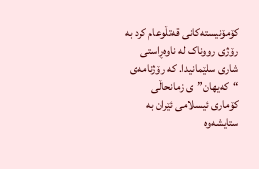کۆمۆنیستەکانی قەتڵوعام کرد بە رۆژی رووناک لە ناوەڕاستی شاری سلێمانیدا. کە رۆژنامەی “کەیهان”ی زمانحاڵی کۆماری ئیسلامی ئێران بە ستایشەوە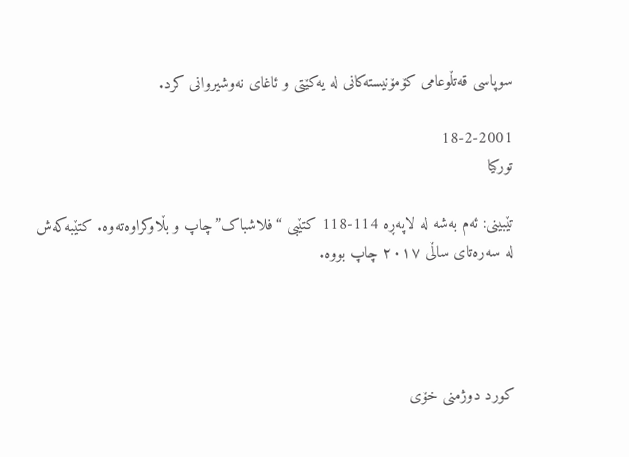سوپاسی قەتڵوعامی کۆمۆنیستەکانی لە یەکێتی و ئاغای نەوشیروانی کرد.

18-2-2001
تورکیا

تێبینی: ئەم بەشە لە لاپەڕە 114-118 کتێبی “فلاشباک”چاپ و بڵاوکراوەتەوە. کتێبەکەش لە سەرەتای ساڵی ٢٠١٧ چاپ بووە.




کورد دوژمنی خۆی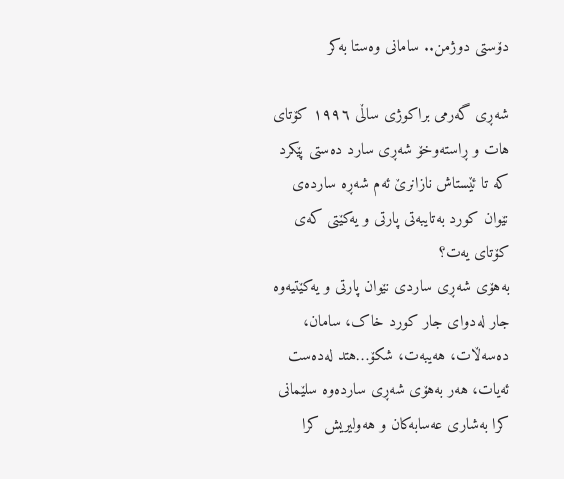دۆستی دوژمن.. سامانی وەستا بەکر

شەڕی گەرمی براکوژی ساڵی ١٩٩٦ کۆتای هات و ڕاستەوخۆ شەڕی سارد دەستی پێکرد کە تا ئێستاش نازانرێ ئەم شەڕە ساردەی نێوان کورد بەتایبەتی پارتی و یەکێتی کەی کۆتای یەت؟
بەهۆی شەڕی ساردی نێوان پارتی و یەکێتیەوە جار لەدوای جار کورد خاک، سامان، دەسەڵات، هەیبەت، شکۆ…هتد لەدەست ئەیات، هەر بەهۆی شەڕی ساردەوە سلێمانی کرا بەشاری عەسابەکان و هەولیریش کرا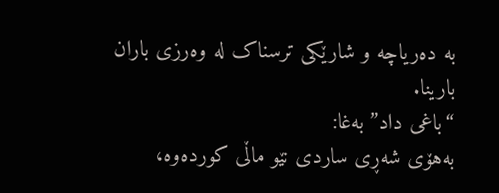بە دەریاچە و شارێکی ترسناک لە وەرزی باران بارینا.
“باغی داد” بەغا:
بەهۆی شەڕی ساردی نێو ماڵی کوردەوە،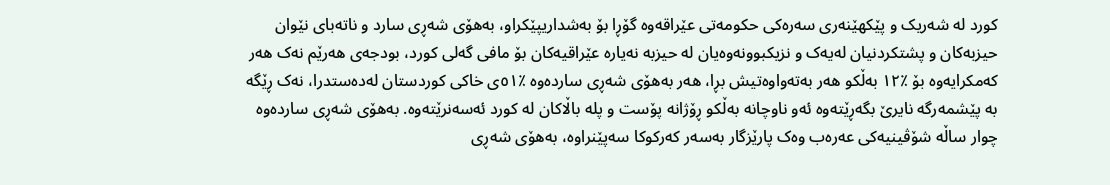کورد لە شەریک و پێکهێنەری سەرەکی حکومەتی عێراقەوە گۆڕا بۆ بەشداریپێکراو، بەهۆی شەڕی سارد و ناتەبای نێوان حیزبەکان و پشتکردنیان لەیەک و نزیکبوونەوەیان لە حیزبە نەیارە عێراقیەکان بۆ مافی گەلی کورد، بودجەی هەرێم نەک هەر کەمکرایەوە بۆ ٪١٢ بەڵکو هەر بەتەواوەتیش بڕا، هەر بەهۆی شەڕی ساردەوە ٪٥١ی خاکی کوردستان لەدەستدرا، نەک ڕێگە بە پێشمەرگە نایرێ بگەڕێتەوە ئەو ناوچانە بەڵکو ڕۆژانە پۆست و پلە باڵاکان لە کورد ئەسەنرێتەوە. بەهۆی شەڕی ساردەوە چوار ساڵە شۆڤینیەکی عەرەب وەک پارێزگار بەسەر کەرکوکا سەپێنراوە، بەهۆی شەڕی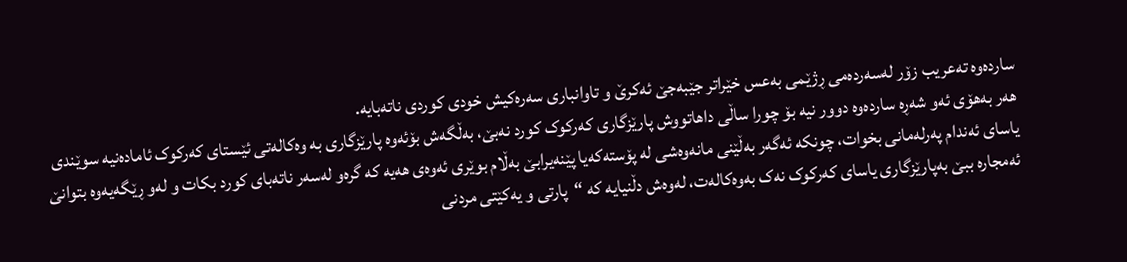ساردەوە تەعریب زۆر لەسەردەمی ڕژێمی بەعس خێراتر جێبەجێ ئەکرێ و تاوانباری سەرەکیش خودی کوردی ناتەبایە.
هەر بەهۆی ئەو شەڕە ساردەوە دوور نیە بۆ چورا ساڵی داهاتووش پارێزگاری کەرکوک کورد نەبێ، بەڵگەش بۆئەوە پارێزگاری بە وەکالەتی ئێستای کەرکوک ئامادەنیە سوێندی یاسای ئەندام پەرلەمانی بخوات، چونکە ئەگەر بەڵێنی مانەوەشی لە پۆستەکەیا پێنەیرابێ بەڵام بوێری ئەوەی هەیە کە گرەو لەسەر ناتەبای کورد بکات و لەو ڕێگەیەوە بتوانێ ئەمجارە ببێ بەپارێزگاری یاسای کەرکوک نەک بەوەکالەت، لەوەش دڵنیایە کە “پارتی و یەکێتی مردنی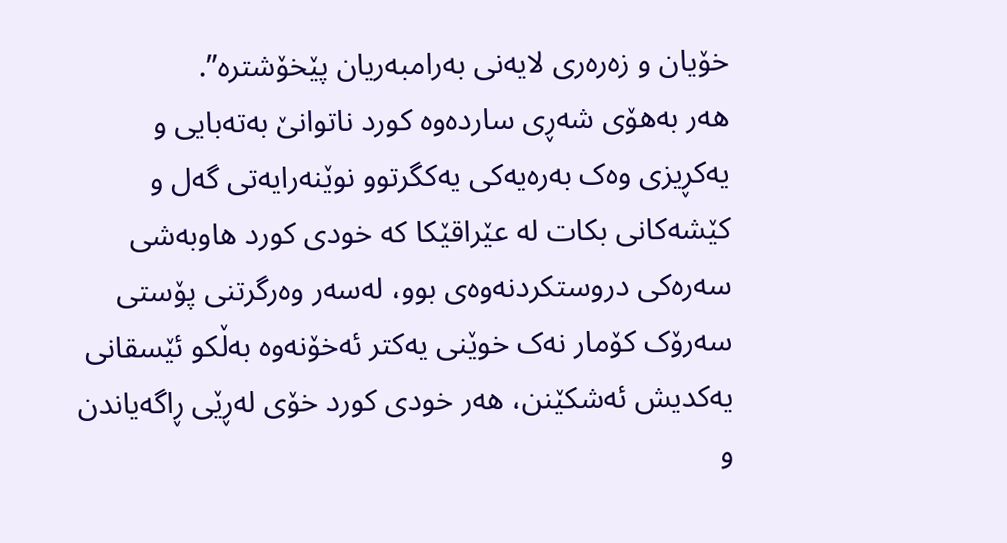خۆیان و زەرەری لایەنی بەرامبەریان پێخۆشترە”.
هەر بەهۆی شەڕی ساردەوە کورد ناتوانێ بەتەبایی و یەکڕیزی وەک بەرەیەکی یەکگرتوو نوێنەرایەتی گەل و کێشەکانی بکات لە عێراقێکا کە خودی کورد هاوبەشی سەرەکی دروستکردنەوەی بوو، لەسەر وەرگرتنی پۆستی سەرۆک کۆمار نەک خوێنی یەکتر ئەخۆنەوە بەڵکو ئێسقانی یەکدیش ئەشکێنن، هەر خودی کورد خۆی لەڕێی ڕاگەیاندن و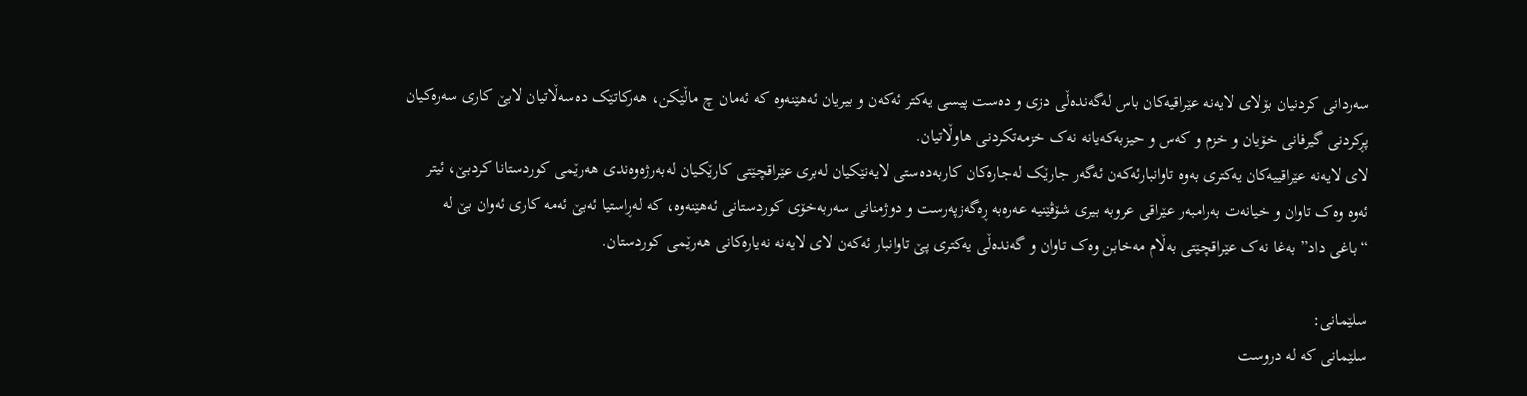سەردانی کردنیان بۆلای لایەنە عێراقیەکان باس لەگەندەڵی دزی و دەست پیسی یەکتر ئەکەن و بیریان ئەهێنەوە کە ئەمان چ ماڵێکن، هەرکاتێک دەسەڵاتیان لابێ کاری سەرەکیان پڕکردنی گیرفانی خۆیان و خزم و کەس و حیزبەکەیانە نەک خزمەتکردنی هاوڵاتیان.
لای لایەنە عێراقییەکان یەکتری بەوە تاوانبارئەکەن ئەگەر جارێک لەجارەکان کاربەدەستی لایەنێکیان لەبری عێراقچێتی کارێکیان لەبەرژەوەندی هەرێمی کوردستانا کردبێ، ئیتر ئەوە وەک تاوان و خیانەت بەرامبەر عێراقی عروبە بیری شۆڤێنیە عەرەبە ڕەگەزپەرست و دوژمنانی سەربەخۆی کوردستانی ئەهێنەوە، کە لەڕاستیا ئەبێ ئەمە کاری ئەوان بێ لە “باغی داد” بەغا نەک عێراقچێتی بەڵام مەخابن وەک تاوان و گەندەڵی یەکتری پێ تاوانبار ئەکەن لای لایەنە نەیارەکانی هەرێمی کوردستان.

سلێمانی:
سلێمانی کە لە دروست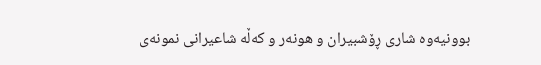بوونیەوە شاری ڕۆشبیران و هونەر و کەڵە شاعیرانی نمونەی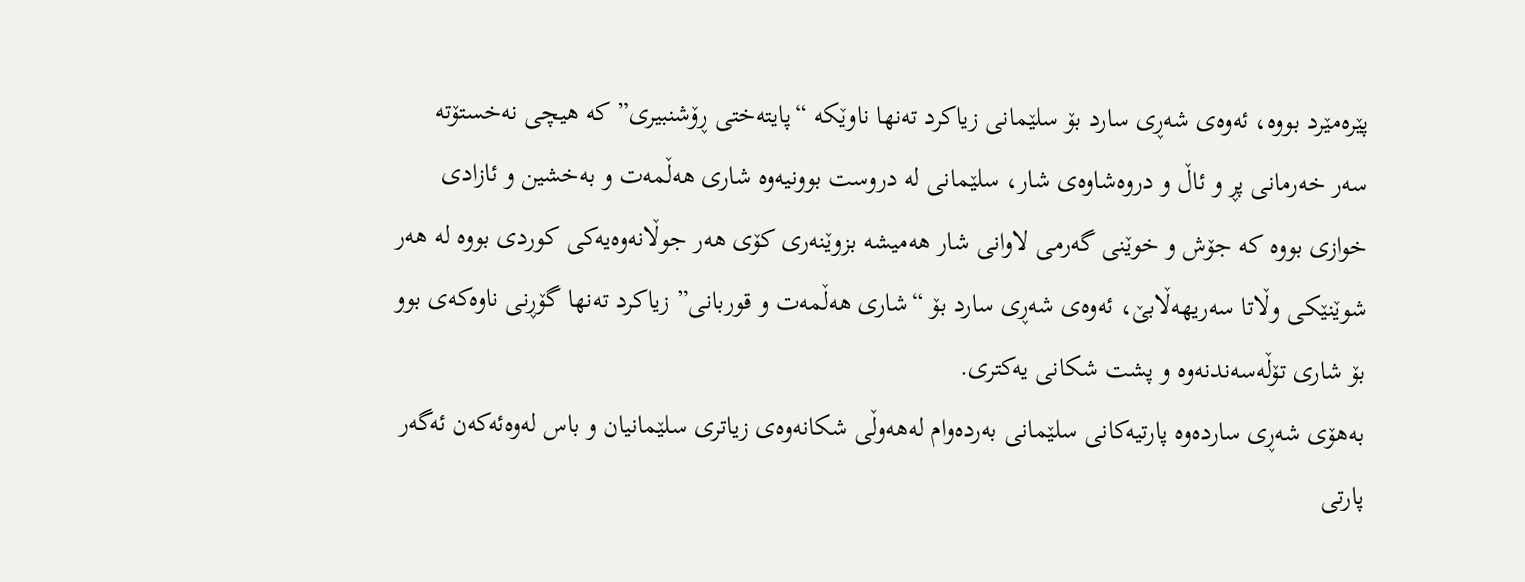پێرەمێرد بووە، ئەوەی شەڕی سارد بۆ سلێمانی زیاکرد تەنها ناوێکە “پایتەختی ڕۆشنبیری” کە هیچی نەخستۆتە سەر خەرمانی پڕ و ئاڵ و دروەشاوەی شار، سلێمانی لە دروست بوونیەوە شاری هەڵمەت و بەخشین و ئازادی خوازی بووە کە جۆش و خوێنی گەرمی لاوانی شار هەمیشە بزوێنەری کۆی هەر جوڵانەوەیەکی کوردی بووە لە هەر شوێنێکی وڵاتا سەریهەڵابێ، ئەوەی شەڕی سارد بۆ “شاری هەڵمەت و قوربانی” زیاکرد تەنها گۆڕنی ناوەکەی بوو بۆ شاری تۆڵەسەندنەوە و پشت شکانی یەکتری.
بەهۆی شەڕی ساردەوە پارتیەکانی سلێمانی بەردەوام لەهەوڵی شکانەوەی زیاتری سلێمانیان و باس لەوەئەکەن ئەگەر پارتی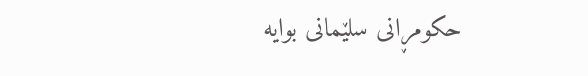حکومڕانی سلێمانی بوایە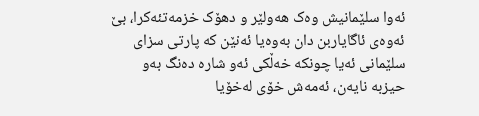ئەوا سلێمانیش وەک هەولێر و دهۆک خزمەتئەکرا، بێ ئەوەی ئاگایاربن دان بەوەیا ئەنێن کە پارتی سزای سلێمانی ئەیا چونکە خەڵکی ئەو شارە دەنگ بەو حیزبە نایەن، ئەمەش خۆی لەخۆیا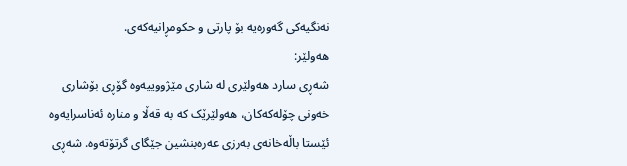نەنگیەکی گەورەیە بۆ پارتی و حکومڕانیەکەی.
هەولێر:
شەڕی سارد هەولێری لە شاری مێژووییەوە گۆڕی بۆشاری خەونی چۆلەکەکان، هەولێرێک کە بە قەڵا و منارە ئەناسرایەوە ئێستا باڵەخانەی بەرزی عەرەبنشین جێگای گرتۆتەوە. شەڕی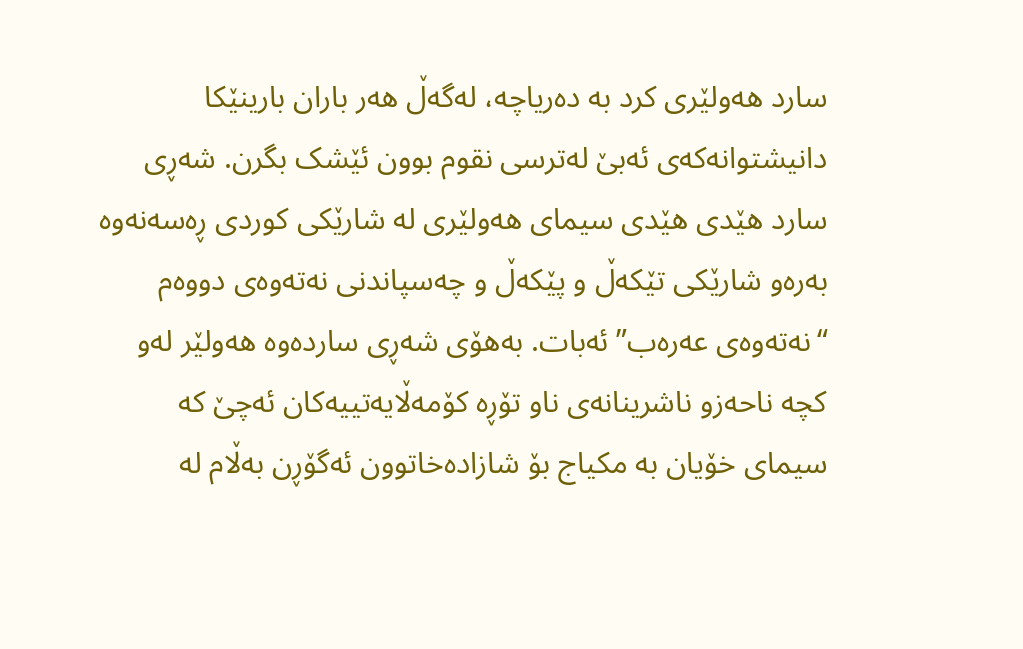سارد هەولێری کرد بە دەریاچە، لەگەڵ هەر باران بارینێکا دانیشتوانەکەی ئەبێ لەترسی نقوم بوون ئێشک بگرن. شەڕی سارد هێدی هێدی سیمای هەولێری لە شارێکی کوردی ڕەسەنەوە بەرەو شارێکی تێکەڵ و پێکەڵ و چەسپاندنی نەتەوەی دووەم “نەتەوەی عەرەب” ئەبات. بەهۆی شەڕی ساردەوە هەولێر لەو کچە ناحەزو ناشرینانەی ناو تۆڕە کۆمەڵایەتییەکان ئەچێ کە سیمای خۆیان بە مکیاج بۆ شازادەخاتوون ئەگۆڕن بەڵام لە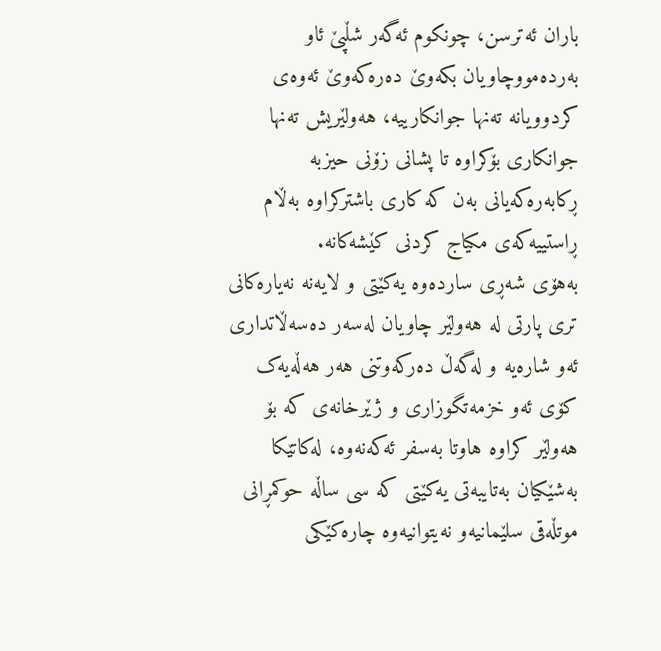باران ئەترسن، چونکوم ئەگەر شڵپێ ئاو بەردەمووچاویان بکەوێ دەرەکەوێ ئەوەی کردوویانە تەنها جوانکارییە، هەولێریش تەنها جوانکاری بۆکراوە تا پشانی زۆنی حیزبە ڕکابەرەکەیانی بەن کە کاری باشترکراوە بەڵام ڕاستییەکەی مکیاج کردنی کێشەکانە.
بەهۆی شەڕی ساردەوە یەکێتی و لایەنە نەیارەکانی تری پارتی لە هەولێر چاویان لەسەر دەسەڵاتداری ئەو شارەیە و لەگەڵ دەرکەوتنی هەر هەڵەیەک کۆی ئەو خزمەتگوزاری و ژێرخانەی کە بۆ هەولێر کراوە هاوتا بەسفر ئەکەنەوە، لەکاتێکا بەشێکیان بەتایبەتی یەکێتی کە سی ساڵە حوکمڕانی موتڵەقی سلێمانیەو نەیتوانیەوە چارەکێکی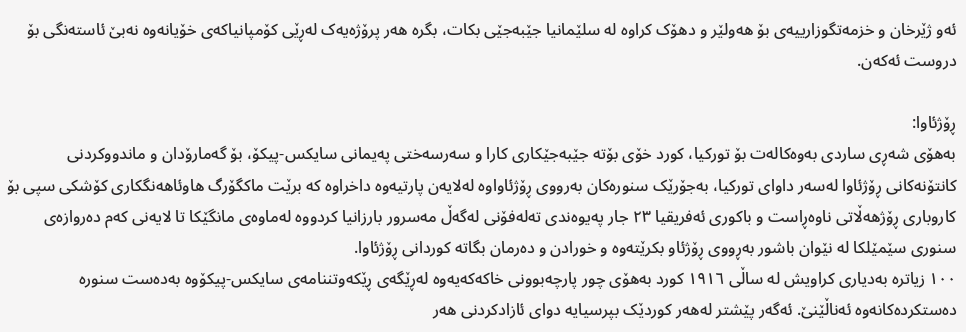ئەو ژێرخان و خزمەتگوزارییەی بۆ هەولێر و دهۆک کراوە لە سلێمانیا جێبەجێی بکات، بگرە هەر پرۆژەیەک لەڕێی کۆمپانیاکەی خۆیانەوە نەبێ ئاستەنگی بۆ دروست ئەکەن.

ڕۆژئاوا:
بەهۆی شەڕی ساردی بەوەکالەت بۆ تورکیا، کورد خۆی بۆتە جێبەجێکاری کارا و سەرسەختی پەیمانی سایکس-پیکۆ، بۆ گەمارۆدان و ماندووکردنی کانتۆنەکانی ڕۆژئاوا لەسەر داوای تورکیا، بەجۆرێک سنورەکان بەرووی ڕۆژئاواوە لەلایەن پارتیەوە داخراوە کە برێت ماکگۆرگ هاوئاهەنگکاری کۆشکی سپی بۆ کاروباری ڕۆژهەڵاتی ناوەڕاست و باکوری ئەفریقیا ٢٣ جار پەیوەندی تەلەفۆنی لەگەڵ مەسرور بارزانیا کردووە لەماوەی مانگێکا تا لایەنی کەم دەروازەی سنوری سێمێلکا لە نێوان باشور بەڕووی ڕۆژئاو بکرێتەوە و خورادن و دەرمان بگاتە کوردانی ڕۆژئاوا.
١٠٠ زیاترە بەدیاری کراویش لە ساڵی ١٩١٦ کورد بەهۆی چور پارچەبوونی خاکەکەیەوە لەڕێگەی ڕێکەوتننامەی سایکس-پیکۆوە بەدەست سنورە دەستکردەکانەوە ئەناڵێنێ. ئەگەر پێشتر لەهەر کوردێک بپرسیایە دوای ئازادکردنی هەر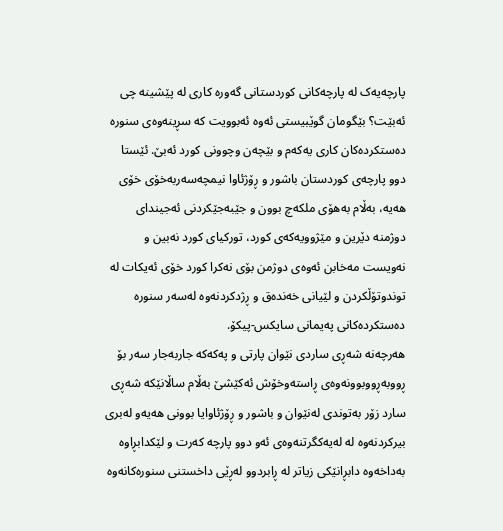پارچەیەک لە پارچەکانی کوردستانی گەورە کاری لە پێشینە چی ئەبێت؟ بێگومان گوێبیستی ئەوە ئەبوویت کە سڕینەوەی سنورە دەستکردەکان کاری یەکەم و بێچەن وچوونی کورد ئەبێ. ئێستا دوو پارچەی کوردستان باشور و ڕۆژئاوا نیمچەسەربەخۆی خۆی هەیە، بەڵام بەهۆی ملکەچ بوون و جێبەجێکردنی ئەجیندای دوژمنە دێرین و مێژوویەکەی کورد، تورکیای کورد نەبین و نەویست مەخابن ئەوەی دوژمن بۆی نەکرا کورد خۆی ئەیکات لە توندوتۆڵکردن و لێیانی خەندەق و ڕژدکردنەوە لەسەر سنورە دەستکردەکانی پەیمانی سایکس-پیکۆ.
هەرچەنە شەڕی ساردی نێوان پارتی و پەکەکە جاربەجار سەر بۆ ڕووبەڕووبوونەوەی ڕاستەوخۆش ئەکێشێ بەڵام ساڵانێکە شەڕی سارد زۆر بەتوندی لەنێوان و باشور و ڕۆژئاوایا بوونی هەیەو لەبری بیرکردنەوە لە لەیەکگرتنەوەی ئەو دوو پارچە کەرت و لێکدابڕاوە بەداخەوە دابڕانێکی زیاتر لە ڕابردوو لەڕێی داخستنی سنورەکانەوە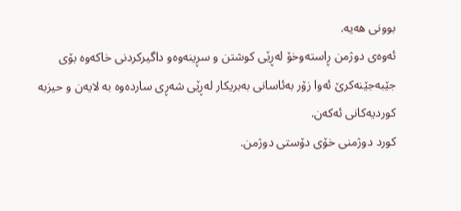بوونی هەیە.
ئەوەی دوژمن ڕاستەوخۆ لەڕێی کوشتن و سڕینەوەو داگیرکردنی خاکەوە بۆی جێبەجێنەکرێ ئەوا زۆر بەئاسانی بەبریکار لەڕێی شەڕی ساردەوە بە لایەن و حیزبە کوردیەکانی ئەکەن.
کورد دوژمنی خۆی دۆستی دوژمن.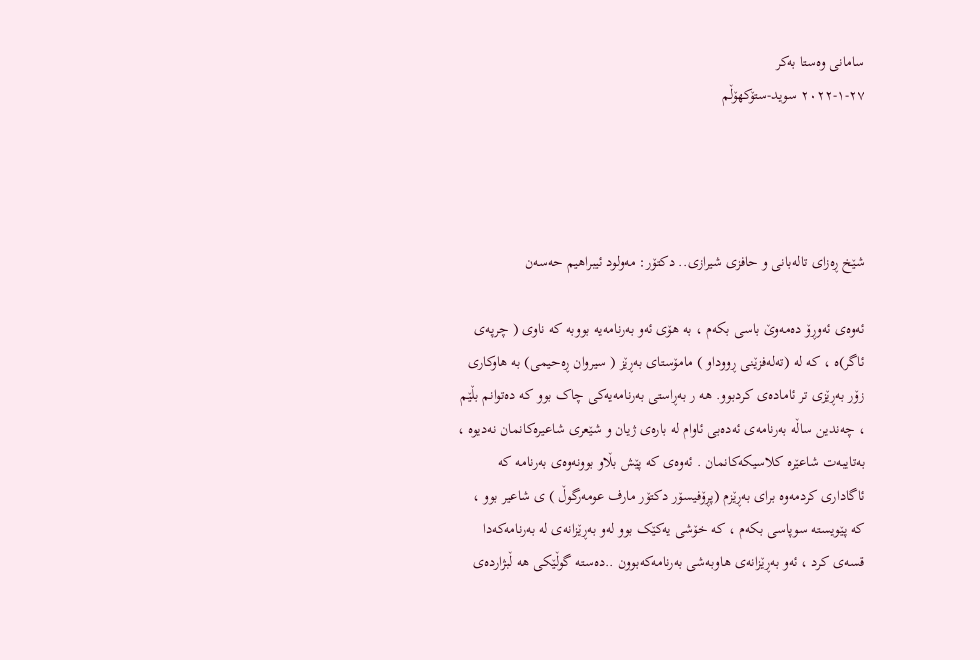سامانی وەستا بەکر
٢٧-١-٢٠٢٢ سوید-ستۆکهۆڵم




شێخ ڕەزای تالەبانی و حافزی شیرازی.. دکتۆر: مەولود ئیبراهیم حەسەن

ئەوەی ئەوڕۆ دەمەوێ باسی بکەم ، بە هۆی ئەو بەرنامەیە بووبە کە ناوی ( چرپەی ئاگر)ە ، کە لە (تەلەفزێنی ڕووداو ) مامۆستای بەڕێز ( سیروان ڕەحیمی) بە هاوکاری زۆر بەڕێزی تر ئامادەی کردبوو. هه ر بەڕاستی بەرنامەیەکی چاک بوو کە دەتوانم بڵێم ، چەندین ساڵە بەرنامەی ئەدەبی ئاوام لە بارەی ژیان و شێعری شاعیرەکانمان نەدیوە ، بەتایبەت شاعێرە کلاسیکەکانمان . ئەوەی کە پێش بڵاو بوونەوەی بەرنامە کە ئاگاداری کردمەوە برای بەڕێزم (پڕۆفیسۆر دکتۆر مارف عومەرگوڵ ) ی شاعیر بوو ، کە پێویستە سوپاسی بکەم ، کە خۆشی یەکێک بوو لەو بەڕێزانەی لە بەرنامەکەدا قسەی کرد ، ئەو بەڕێزانەی هاوبەشی بەرنامەکەبوون ..دەستە گوڵێکی هه ڵبژاردەی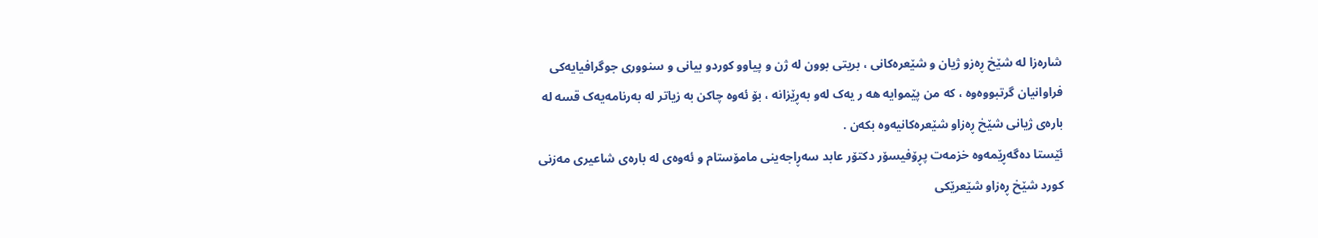شارەزا لە شێخ ڕەزو ژیان و شێعرەکانی ، بریتی بوون لە ژن و پیاوو کوردو بیانی و سنووری جوگرافیایەکی فراوانیان گرتبووەوە ، کە من پێموایە هه ر یەک لەو بەڕێزانە ، بۆ ئەوە چاکن بە زیاتر لە بەرنامەیەک قسە لە بارەی ژیانی شێخ ڕەزاو شێعرەکانیەوە بکەن .
ئێستا دەگەڕێمەوە خزمەت پڕۆفیسۆر دکتۆر عابد سەڕاجەینی مامۆستام و ئەوەی لە بارەی شاعیری مەزنی کورد شێخ ڕەزاو شێعرێکی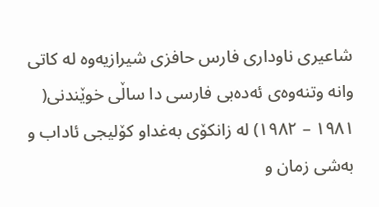شاعیری ناوداری فارس حافزی شیرازیەوە لە کاتی وانە وتنەوەی ئەدەبی فارسی دا ساڵی خوێندنی( ١٩٨١ – ١٩٨٢) لە زانکۆی بەغداو کۆلیجی ئاداب و بەشی زمان و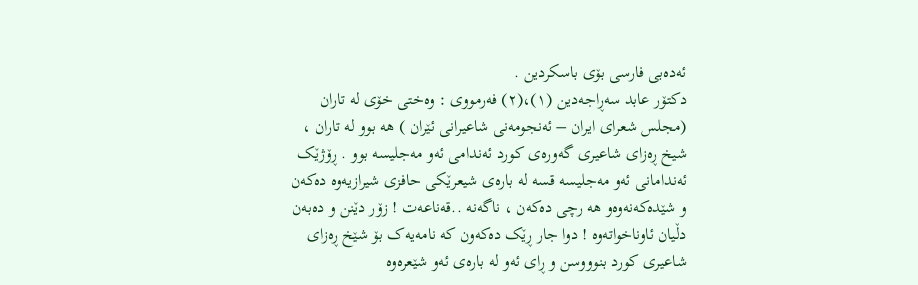ئەدەبی فارسی بۆی باسکردین .
دکتۆر عابد سەڕاجەدین (١)،(٢) فەرمووی : وەختی خۆی لە تاران (مجلس شعرای ایران – ئەنجومەنی شاعیرانی ئێران ) هه بوو لە تاران ، شیخ ڕەزای شاعیری گەورەی کورد ئەندامی ئەو مەجلیسە بوو . ڕۆژێک ئەندامانی ئەو مەجلیسە قسە لە بارەی شیعرێکی حافزی شیرازیەوە دەکەن و شێدەکەنەوەو هه رچی دەکەن ، ناگەنە ..قەناعەت ! زۆر دێنن و دەبەن دڵیان ئاوناخواتەوە ! دوا جار ڕێک دەکەون کە نامەیەک بۆ شێخ ڕەزای شاعیری کورد بنوووسن و ڕای ئەو لە بارەی ئەو شێعرەوە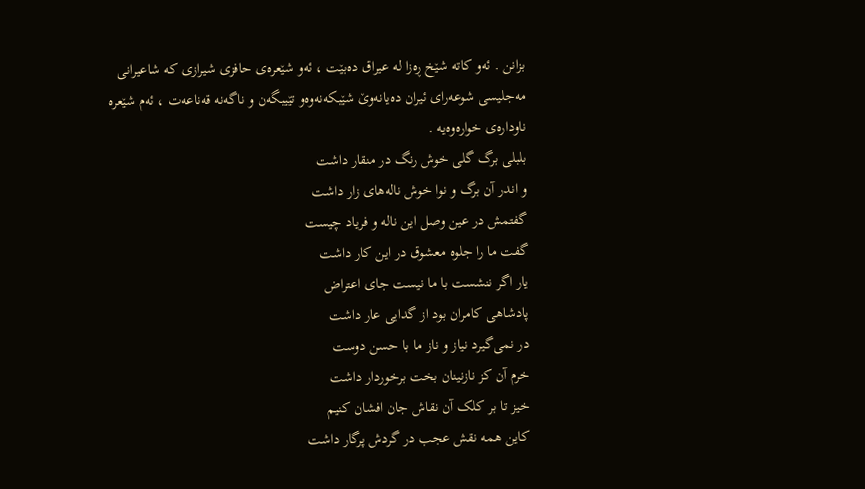بزانن . ئەو کاتە شێخ ڕەزا لە عیراق دەبێت ، ئەو شێعرەی حافزی شیرازی کە شاعیرانی مەجلیسی شوعەرای ئیران دەیانەوێ شێبکەنەوەو تێیبگەن و ناگەنە قەناعەت ، ئەم شێعرە ناودارەی خوارەوەیە .
بلبلی برگ گلی خوش رنگ در منقار داشت
و اندر آن برگ و نوا خوش ناله‌های زار داشت
گفتمش در عین وصل این ناله و فریاد چیست
گفت ما را جلوه معشوق در این کار داشت
یار اگر ننشست با ما نیست جای اعتراض
پادشاهی کامران بود از گدایی عار داشت
در نمی‌گیرد نیاز و ناز ما با حسن دوست
خرم آن کز نازنینان بخت برخوردار داشت
خیز تا بر کلک آن نقاش جان افشان کنیم
کاین همه نقش عجب در گردش پرگار داشت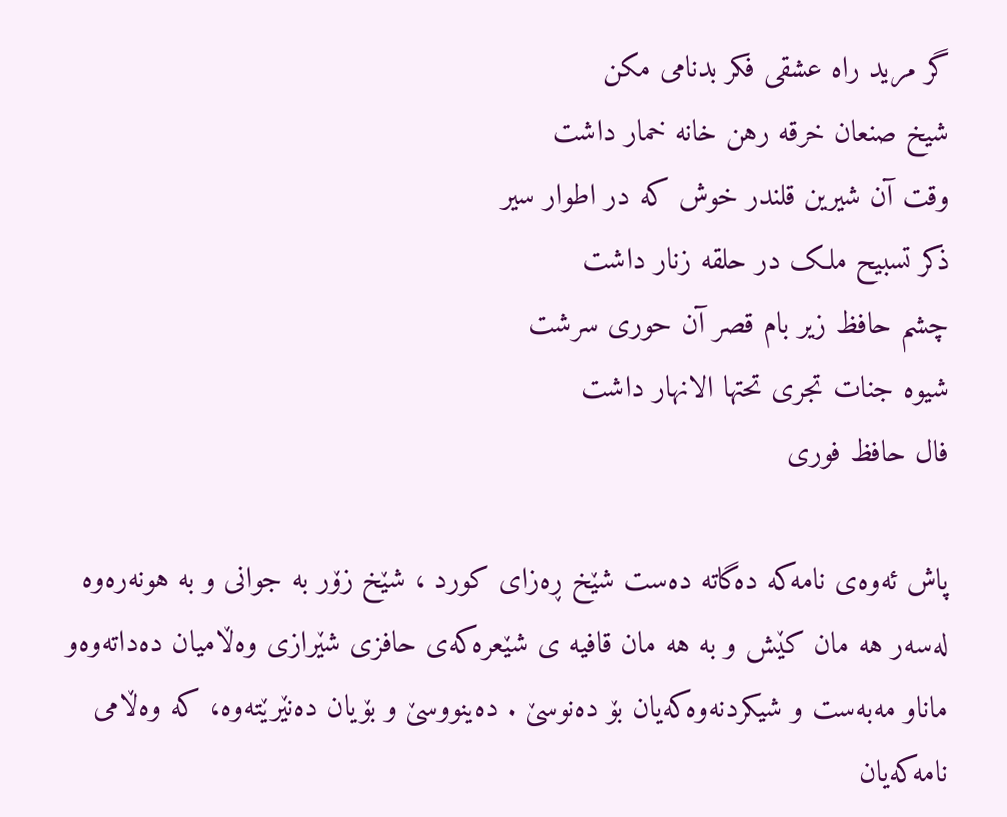گر مرید راه عشقی فکر بدنامی مکن
شیخ صنعان خرقه رهن خانه خمار داشت
وقت آن شیرین قلندر خوش که در اطوار سیر
ذکر تسبیح ملک در حلقه زنار داشت
چشم حافظ زیر بام قصر آن حوری سرشت
شیوه جنات تجری تحتها الانهار داشت
فال حافظ فوری

پاش ئەوەی نامەکە دەگاتە دەست شێخ ڕەزای کورد ، شێخ زۆر بە جوانی و بە هونەرەوە لەسەر هه مان کێش و بە هه مان قافیە ی شێعرەکەی حافزی شێرازی وەڵامیان دەداتەوەو ماناو مەبەست و شیکردنەوەکەیان بۆ دەنوسێ . دەینووسێ و بۆیان دەنێرێتەوە، کە وەڵامی نامەکەیان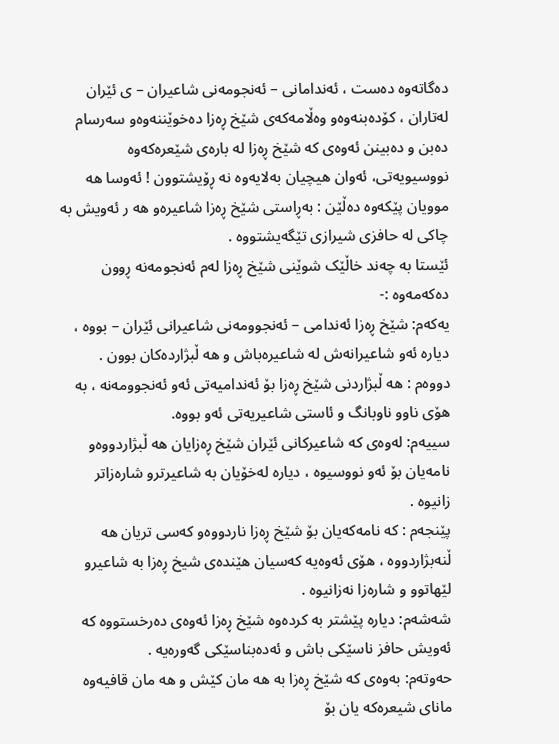دەگاتەوە دەست ، ئەندامانی – ئەنجومەنی شاعیران – ی ئێران لەتاران ، کۆدەبنەوەو وەڵامەکەی شێخ ڕەزا دەخوێننەوەو سەرسام دەبن و دەبینن ئەوەی کە شێخ ڕەزا لە بارەی شێعرەکەوە نووسیویەتی، ئەوان هیچیان بەلایەوە نە ڕۆیشتوون ! ئەوسا هه موویان پێکەوە دەڵێن : بەڕاستی شێخ ڕەزا شاعیرەو هه ر ئەویش بە چاکی لە حافزی شیرازی تێگەیشتووە .
ئێستا بە چەند خاڵێک شوێنی شێخ ڕەزا لەم ئەنجومەنە ڕوون دەکەمەوە :-
یەکەم: شێخ ڕەزا ئەندامی – ئەنجوومەنی شاعیرانی ئێران – بووە ، دیارە ئەو شاعیرانەش لە شاعیرەباش و هه ڵبژاردەکان بوون .
دووەم : هه ڵبژاردنی شێخ ڕەزا بۆ ئەندامیەتی ئەو ئەنجوومەنە ، بە هۆی ناوو ناوبانگ و ئاستی شاعیریەتی ئەو بووە.
سییەم: لەوەی کە شاعیرکانی ئێران شێخ ڕەزایان هه ڵبژاردووەو نامەیان بۆ ئەو نووسیوە ، دیارە لەخۆیان بە شاعیرترو شارەزاتر زانیوە .
پێنجەم : کە نامەکەیان بۆ شێخ ڕەزا ناردووەو کەسی تریان هه ڵنەبژاردووە ، هۆی ئەوەیە کەسیان هێندەی شیخ ڕەزا بە شاعیرو لێهاتوو و شارەزا نەزانیوە .
شەشەم: دیارە پێشتر بە کردەوە شێخ ڕەزا ئەوەی دەرخستووە کە ئەویش حافز ناسێکی باش و ئەدەبناسێکی گەورەیە .
حەوتەم: بەوەی کە شێخ ڕەزا بە هه مان کێش و هه مان قافیەوە مانای شیعرەکە یان بۆ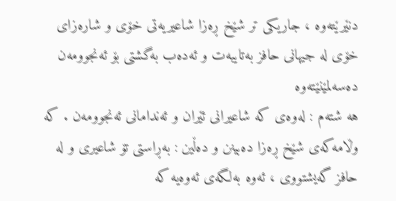دنێرێتەوە ، جاریکی تر شێخ ڕەزا شاعیریەتی خۆی و شارەزای خۆی لە جیهانی حافز بەتایبەت و ئەدەب بەگشتی بۆ ئەنجوومەن دەسەلمێنێتەوە
هه شتەم : لەوەی کە شاعیرانی ئێران و ئەندامانی ئەنجوومەن . کە وڵامەکەی شێخ ڕەزا دەبینن و دەڵین : بەڕاستی تۆ شاعیری و لە حافز گەیشتووی ، ئەوە بەلگەی ئەوەیە کە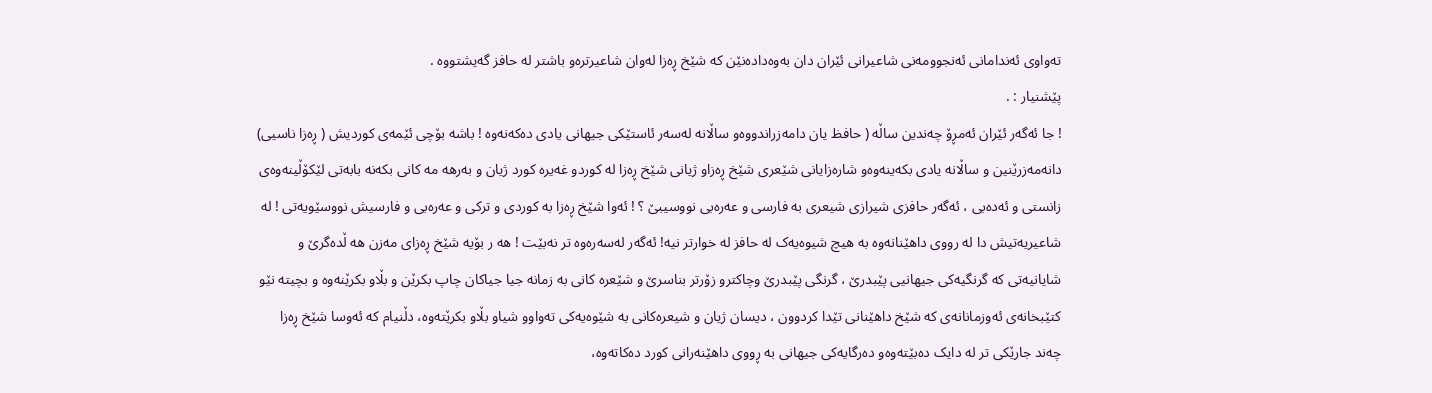تەواوی ئەندامانی ئەنجوومەنی شاعیرانی ئێران دان بەوەدادەنێن کە شێخ ڕەزا لەوان شاعیرترەو باشتر لە حافز گەیشتووە .
پێشنیار : .
! جا ئەگەر ئێران ئەمڕۆ چەندین ساڵە ( حافظ یان دامەزراندووەو ساڵانە لەسەر ئاستێکی جیهانی یادی دەکەنەوە ! باشە بۆچی ئێمەی کوردیش ( ڕەزا ناسیی) دانەمەزرێنین و ساڵانە یادی بکەینەوەو شارەزایانی شێعری شێخ ڕەزاو ژیانی شێخ ڕەزا لە کوردو غەیرە کورد ژیان و بەرهه مە کانی بکەنە بابەتی لێکۆڵینەوەی زانستی و ئەدەبی ، ئەگەر حافزی شیرازی شیعری بە فارسی و عەرەبی نووسیبێ ؟ ! ئەوا شێخ ڕەزا بە کوردی و ترکی و عەرەبی و فارسیش نووسێویەتی ! لە شاعیریەتیش دا لە رووی داهێنانەوە بە هیچ شیوەیەک لە حافز لە خوارتر نیە! ئەگەر لەسەرەوە تر نەبێت ! هه ر بۆیە شێخ ڕەزای مەزن هه ڵدەگرێ و شایانیەتی کە گرنگیەکی جیهانیی پێبدرێ ، گرنگی پێبدرێ وچاکترو زۆرتر بناسرێ و شێعرە کانی بە زمانە جیا جیاکان چاپ بکرێن و بڵاو بکرێنەوە و بچیتە نێو کتێبخانەی ئەوزمانانەی کە شێخ داهێنانی تێدا کردوون ، دیسان ژیان و شیعرەکانی بە شێوەیەکی تەواوو شیاو بڵاو بکرێتەوە، دڵنیام کە ئەوسا شێخ ڕەزا چەند جارێکی تر لە دایک دەبێتەوەو دەرگایەکی جیهانی بە ڕووی داهێنەرانی کورد دەکاتەوە،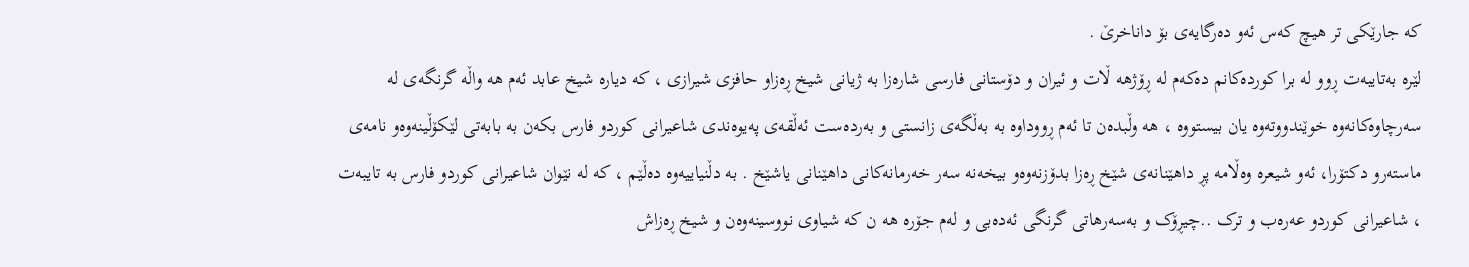کە جارێکی تر هیچ کەس ئەو دەرگایەی بۆ داناخرێ .
لێرە بەتایبەت ڕوو لە برا کوردەکانم دەکەم لە ڕۆژهه ڵات و ئیران و دۆستانی فارسی شارەزا بە ژیانی شیخ ڕەزاو حافزی شیرازی ، کە دیارە شیخ عابد ئەم هه واڵە گرنگەی لە سەرچاوەکانەوە خوێندووتەوە یان بیستووە ، هه وڵبدەن تا ئەم ڕووداوە بە بەڵگەی زانستی و بەردەست ئەڵقەی پەیوەندی شاعیرانی کوردو فارس بکەن بە بابەتی لێکۆڵینەوەو نامەی ماستەرو دکتۆرا، ئەو شیعرە وەڵامە پڕ داهێنانەی شێخ ڕەزا بدۆزنەوەو بیخەنە سەر خەرمانەکانی داهێنانی یاشێخ . بە دڵنیاییەوە دەڵێم ، کە لە نێوان شاعیرانی کوردو فارس بە تایبەت ، شاعیرانی کوردو عەرەب و ترک ..چیڕۆک و بەسەرهاتی گرنگی ئەدەبی و لەم جۆرە هه ن کە شیاوی نووسینەوەن و شیخ ڕەزاش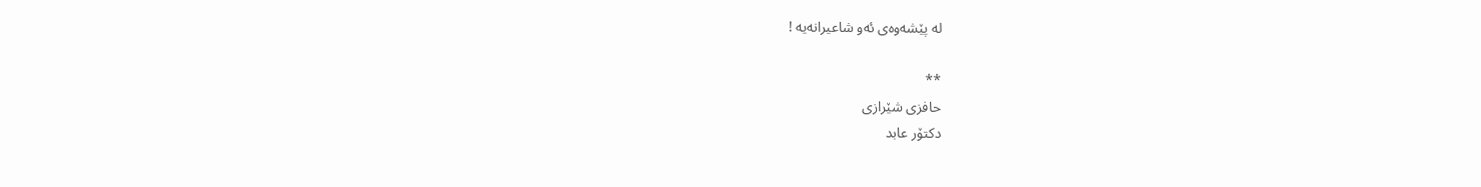لە پێشەوەی ئەو شاعیرانەیە !

**
حافزی شێرازی
دکتۆر عابد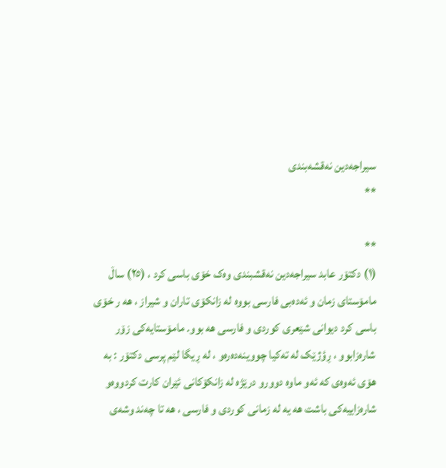سیراجەدین نەقشەبندی
**

**
(١) دکتۆر عابد سیراجەدین نەقشبندی وەک خۆی باسی کرد ، (٢٥) ساڵ مامۆستای زمان و ئەدەبی فارسی بووە لە زانکۆی تاران و شیراز ، هه ر خۆی باسی کرد دیوانی شێعری کوردی و فارسی هه بوو. مامۆستایەکی زۆر شارەزابوو ، ڕؤژێک لە تەکیا چووینەدەرەو ، لە ڕیگا لێم پرسی دکتۆر : بە هۆی ئەوەی کە ئەو ماوە دوورو درێژە لە زانکۆکانی ئێران کارت کردووەو شارەزاییەکی باشت هه یە لە زمانی کوردی و فارسی ، هه تا چەند وشەی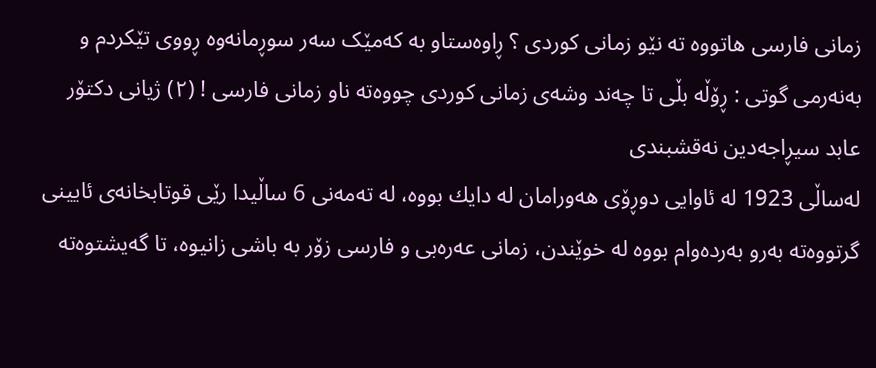زمانی فارسی هاتووە تە نێو زمانی کوردی ؟ ڕاوەستاو بە کەمێک سەر سوڕمانەوە ڕووی تێکردم و بەنەرمی گوتی : ڕۆڵە بڵی تا چەند وشەی زمانی کوردی چووەتە ناو زمانی فارسی ! (٢) ژیانی دکتۆر عابد سیڕاجەدین نەقشبندی
لەساڵی 1923 لە ئاوایی دوڕۆی هەورامان لە دایك بووە، لە تەمەنی 6 ساڵیدا رێی قوتابخانەی ئایینی گرتووەتە بەرو بەردەوام بووە لە خوێندن، زمانی عەرەبی و فارسی زۆر بە باشی زانیوە، تا گەیشتوەتە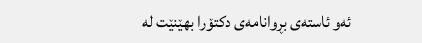ئەو ئاستەی بڕوانامەی دکتۆرا بهێنێت لە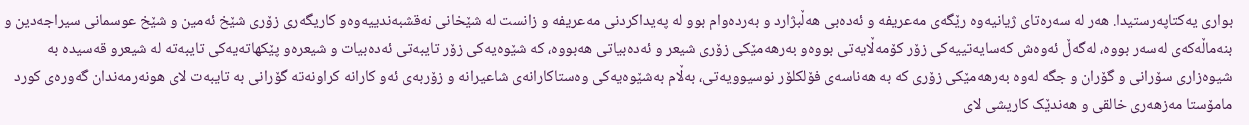بواری یەکتاپەرستیدا. هەر لە سەرەتای ژیانیەوە رێگەی مەعریفە و ئەدەبی هەڵبژارد و بەردەوام بوو لە پەیداکردنی مەعریفە و زانست لە شێخانی نەقشبەندییەوەو کاریگەری زۆری شێخ ئەمین و شێخ عوسمانی سیراجەدین و بنەماڵەکەی لەسەر بووە، لەگەڵ ئەوەش کەسایەتییەکی زۆر کۆمەڵایەتی بووەو بەرهەمێکی زۆری شیعر و ئەدەبیاتی هەبووە، کە شێوەیەکی زۆر تایبەتی ئەدەبیات و شیعرەو پێکهاتەیەکی تایبەتە لە شیعرو قەسیدە بە شیوەزاری سۆرانی و گۆران و جگە لەوە بەرهەمێکی زۆری کە بە هەناسەی فۆلکلۆر نوسیوویەتی، بەڵام بەشێوەیەکی وەستاکارانەی شاعیرانە و زۆربەی ئەو کارانە کراونەتە گۆرانی بە تایبەت لای هونەرمەندان گەورەی کورد مامۆستا مەزهەری خالقی و هەندێک کاریشی لای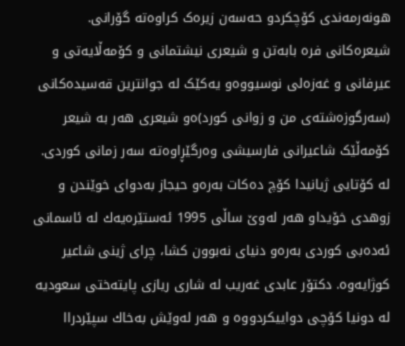هونەرمەندی كۆچكردو حەسەن زیرەک کراوەتە گۆرانی. شیعرەکانی فرە بابەتن و شیعری نیشتمانی و کۆمەڵایەتی و عیرفانی و غەزەلی نوسیووەو یەکێک لە جوانترین قەسیدەکانی (سەرگوزەشتەی من و زوانی کورد)ەو شیعری هەر بە شیعر کۆمەڵێک شاعیرانی فارسیشی وەرگێڕاوەتە سەر زمانی کوردی. لە کۆتایی ژیانیدا کۆچ دەکات بەرەو حیجاز بەدوای خوێندن و زوهدی خۆیداو هەر لەوێ ساڵی 1995 ئەستێرەیەك لە ئاسمانی ئەدەبی كوردی بەرەو دنیای نەبوون كشا، چرای ژینی شاعیر كوژایەوە. دكتۆر عابدی غەریب لە شاری ریازی پایتەختی سعودیە لە دونیا كۆچی دواییكردووە و هەر لەوێش بەخاك سپێردراا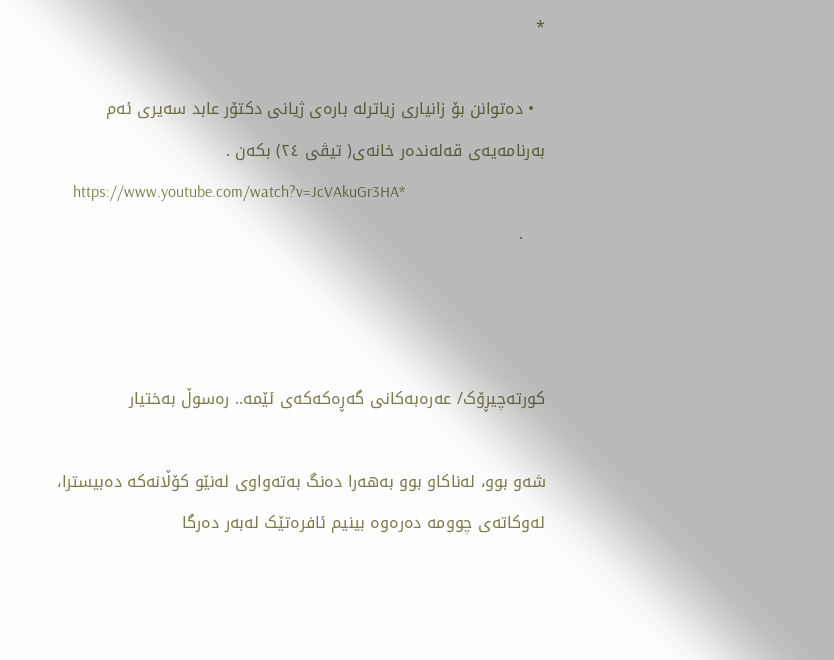*

  • دەتوانن بۆ زانیاری زیاترلە بارەی ژیانی دکتۆر عابد سەیری ئەم بەرنامەیەی قەلەندەر خانەی( تیڤی ٢٤) بکەن .
    https://www.youtube.com/watch?v=JcVAkuGr3HA*
    .



کورتەچیڕۆک/ عەرەبەکانی گەڕەکەکەی ئێمە.. رەسوڵ بەختیار

شەو بوو، لەناکاو بوو بەهەرا دەنگ بەتەواوی لەنێو کۆڵانەکە دەبیسترا، لەوکاتەی چوومە دەرەوە بینیم ئافرەتێک لەبەر دەرگا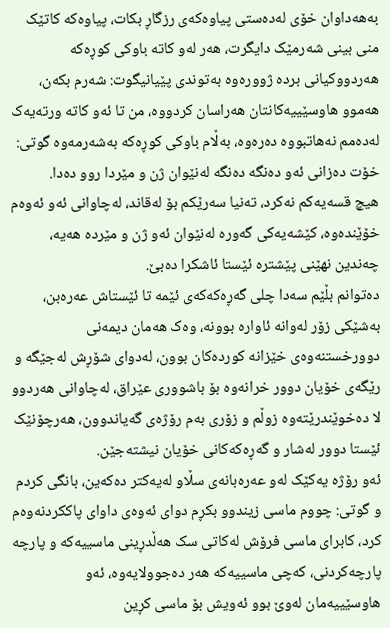بەهەداوان خۆی لەدەستی پیاوەکەی رزگاڕ بکات، پیاوەکە کاتێک منی بینی شەرمێک دایگرت، هەر لەو کاتە باوکی کوڕەکە هەردووکیانی بردە ژوورەوە بەتوندی پێیانیگوت: شەرم بکەن، هەموو هاوسێییەکانتان هەراسان کردووە، من تا ئەو کاتە ورتەیەک لەدەمم نەهاتبووە دەرەوە، بەڵام باوکی کوڕەکە بەشەرمەوە گوتی: خۆت دەزانی ئەو دەنگە دەنگە لەنێوان ژن و مێردا روو دەدا.
هیچ قسەیەکم نەکرد، تەنیا سەرێکم بۆ لەقاند، لەچاوانی ئەو ئەوەم خۆێندەوە، کێشەیەکی گەورە لەنێوان ئەو ژن و مێردە هەیە، چەندین نهێنی پێشترە ئێستا ئاشکرا دەبێ.
دەتوانم بڵێم سەدا چلی گەڕەکەکەی ئێمە تا ئێستاش عەرەبن، بەشێکی زۆر لەوانە ئاوارە بوونە، وەک هەمان دیمەنی دوورخستنەوەی خێزانە کوردەکان بوون، لەدوای شۆڕش لەجێگە و رێگەی خۆیان دوور خرانەوە بۆ باشووری عێراق، لەچاوانی هەردوو لا دەخوێندرێتەوە زوڵم و زۆری بەم رۆژەی گەیاندوون، هەرچۆنێک ئێستا دوور لەشار و گەڕەکەکانی خۆیان نیشتەجێن.
ئەو رۆژە یەکێک لەو عەرەبانەی سڵاو لەیەکتر دەکەین، بانگی کردم و گوتی: چووم ماسی زیندوو بکڕم دوای ئەوەی داوای پاککردنەوەم کرد، کابرای ماسی فرۆش لەکاتی سک هەڵدڕینی ماسییەکە و پارچە پارچەکردنی، کەچی ماسییەکە هەر دەجوولایەوە، ئەو هاوسێییەمان لەوێ بوو ئەویش بۆ ماسی کڕین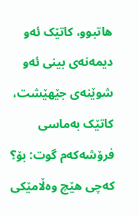هاتبوو، کاتێک ئەو دیمەنەی بینی ئەو شوێنەی جێهێشت، کاتێک بەماسی فرۆشەکەم گوت: بۆ؟ کەچی هێچ وەڵامێکی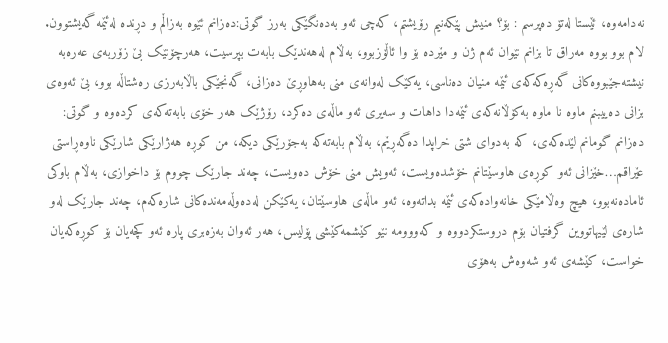نەدامەوە، ئێستا لەتۆ دەپرسم : بۆ؟ منیش پێکەنیم رۆیشتم، کەچی ئەو بەدەنگێکی بەرز گوتی:دەزانم ئێوە بەزاڵم و دڕندە لەئێمە گەیشتوون.
لام بوو بووە مەراق تا بزانم نێوان ئەم ژن و مێردە بۆ وا ئاڵۆزبوو، بەڵام لەهەندێک بابەت بپرسیت، هەرچۆنێک بێ زۆربەی عەرەبە نیشتەجێبووەکانی گەڕەکەکەی ئێمە منیان دەناسی، یەکێک لەوانەی منی بەهاوڕێ دەزانی، گەنجێکی باڵابەرزی رەشتاڵە بوو، بێ ئەوەی بزانی دەییبنم ماوە نا ماوە بەکۆڵانەکەی ئێمەدا داهات و سەیری ئەو ماڵەی دەکرد، رۆژێک هەر خۆی بابەتەکەی کردەوە و گوتی: دەزانم گومانم لێدەکەی، کە بەدوای شتی خراپدا دەگەڕێم، بەڵام بابەتەکە بەجۆرێکی دیکە، من کوڕە هەژارێکی شارێکی ناوەڕاستی عێراقم…خێزانی ئەو کوڕەی هاوسێتانم خۆشدەویست، ئەویش منی خۆش دەویست، چەند جارێک چووم بۆ داخوازی، بەڵام باوکی ئامادەنەبوو، هیچ وەڵامێکی خانەوادەکەی ئێمە بداتەوە، ئەو ماڵەی هاوسێتان، یەکێکن لەدەوڵەمەندەکانی شارەکەم، چەند جارێک لەو شارەی لێیهاتووین گرفتیان بۆم دروستکردووە و کەووومە نێو کێشمەکێشی پۆلیس، هەر ئەوان بەزەبری پارە ئەو کچەیان بۆ کوڕەکەیان خواست، کێشەی ئەو شەوەش بەهۆی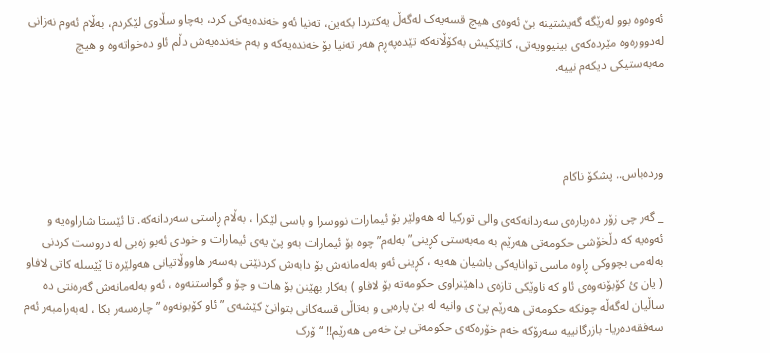ئەوەوە بوو لەرێگە گەیشتینە بێ ئەوەی هیچ قسەیەک لەگەڵ یەکتردا بکەین، تەنیا ئەو خەندەیەکی کرد، بەچاو سڵاوی لێکردم، بەڵام ئەوم نەزانی لەدوورەوە مێردەکەی بینیوویەتی، کاتێکیش بەکۆڵانەکە تێدەپەڕم هەر تەنیا بۆ خەندەیەکە و بەم خەندەیەش دڵم ئاو دەخواتەوە و هیچ مەبەستیکی دیکەم نییە.




وردەباس.. پشکۆ ناکام

_ گەر چی زۆر دەربارەی سەردانەکەی والی تورکیا لە هەولێر بۆ ئیمارات نووسرا و باسی لێکرا ، بەڵام ڕاستی سەردانەکە. تا ئێستا شاراوەیە و ئەوەیە کە دڵخۆشی حکومەتی هەرێم بە مەبەستی کڕینی” بەلەم” چوە بۆ ئیمارات بەو پێ یەی ئیمارات و خودی ئەبو زەبی لە دروست کردنی بەلەمی بچووکی ڕاوە ماسی توانایەکی باشیان هەیە ، کڕینی ئەو بەلەمانەش بۆ دابەش کردنێتی بەسەر هاووڵاتیانی هەولێرە تا ێێسلە کاتی لافاو ( یان ئ کۆبۆنەوەی ئاو کە ناوێکی تازەی داهێنراوی حکومەتە بۆ لافاو ) بەکار بهێنن بۆ هات و چۆ و گواستنەوە ، ئەو بەلەمانەش گەرەنتی دە ساڵیان لەگەڵە چونکە حکومەتی هەرێم پێ ی وانیە لە بێ پارەیی و بەتاڵی قسەکانی بتوانێ کێشەی ” ئاو کۆبونەوە ” چارەسەر بکا ، لەبەرامبەر ئەم سەفقەدەریا- بازرگانییە سەرۆکە خەم خۆرەکەی حکومەتی بێ خەمی هەرێم!! “ۆرک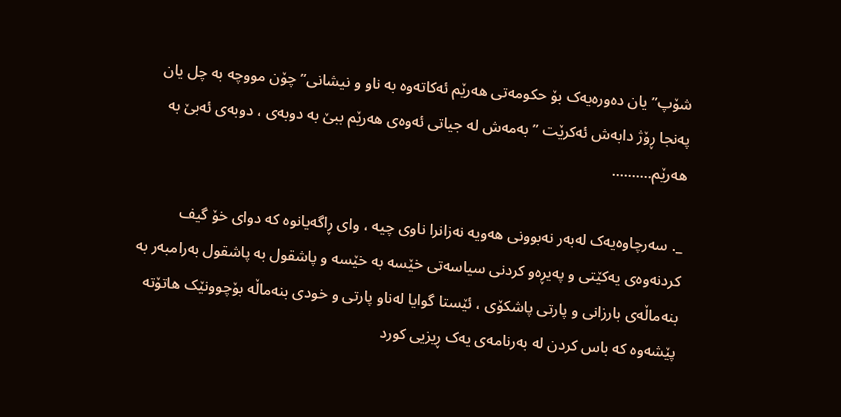شۆپ” یان دەورەیەک بۆ حکومەتی هەرێم ئەکاتەوە بە ناو و نیشانی” چۆن مووچە بە چل یان پەنجا ڕۆژ دابەش ئەکرێت ” بەمەش لە جیاتی ئەوەی هەرێم ببێ بە دوبەی ، دوبەی ئەبێ بە هەرێم……….

_. سەرچاوەیەک لەبەر نەبوونی هەویە نەزانرا ناوی چیە ، وای ڕاگەیانوە کە دوای خۆ گیف کردنەوەی یەکێتی و پەیڕەو کردنی سیاسەتی خێسە بە خێسە و پاشقول بە پاشقول بەرامبەر بە بنەماڵەی بارزانی و پارتی پاشکۆی ، ئێستا گوایا لەناو پارتی و خودی بنەماڵە بۆچوونێک هاتۆتە پێشەوە کە باس کردن لە بەرنامەی یەک ڕیزیی کورد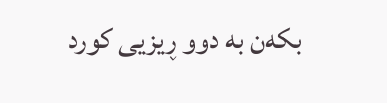بکەن بە دوو ڕیزیی کورد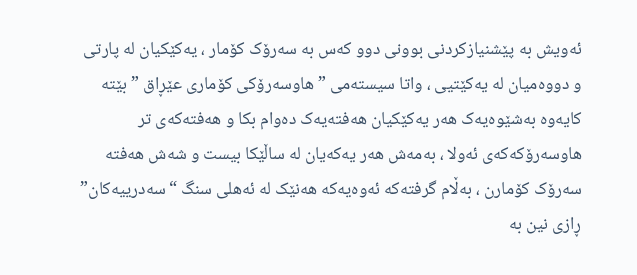ئەویش بە پێشنیازکردنی بوونی دوو کەس بە سەرۆک کۆمار ، یەکێکیان لە پارتی و دووەمیان لە یەکێتیی ، واتا سیستەمی ” هاوسەرۆکی کۆماری عێڕاق ” بێتە کایەوە بەشێوەیەک هەر یەکێکیان هەفتەیەک دەوام بکا و هەفتەکەی تر هاوسەرۆکەکەی ئەولا ، بەمەش هەر یەکەیان لە ساڵێکا بیست و شەش هەفتە سەرۆک کۆمارن ، بەڵام گرفتەکە ئەوەیەکە هەنێک لە ئەهلی سنگ “سەدرییەکان” ڕازی نین بە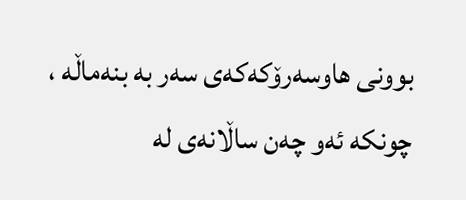بوونی هاوسەرۆکەکەی سەر بە بنەماڵە ، چونکە ئەو چەن ساڵانەی لە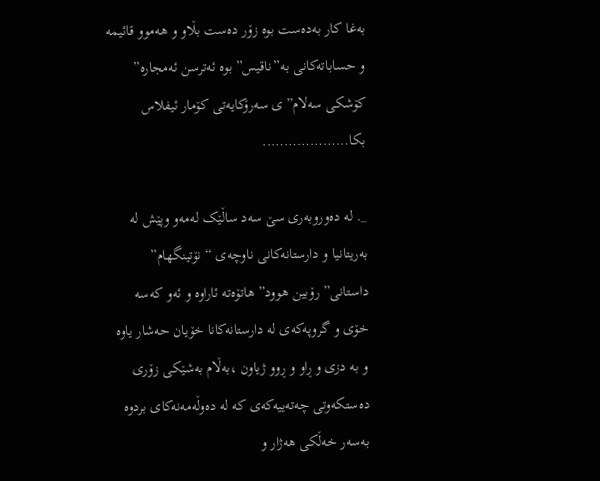بەغا کار بەدەست بوە زۆر دەست بڵاو و هەموو قائیمە و حساباتەکانی بە”ناقیس” بوە ئەترسن ئەمجارە” کۆشکی سەلام”ی سەرۆکایەتی کۆمار ئیفلاس بکا………………..

_. لە دەوروبەری سێ سەد ساڵێک لەمەو وپێش لە بەریتانیا و دارستانەکانی ناوچەی “نۆتینگهام” داستانی” رۆبین هوود” هاتۆەتە ئاراوە و ئەو کەسە خۆی و گروپەکەی لە دارستانەکانا خۆیان حەشار یاوە و بە دزی و ڕاو و ڕوو ژیاون ،بەڵام بەشێکی زۆری دەستکەوتی چەتەییەکەی کە لە دەوڵەمەنەکای بردوە بەسەر خەڵکی هەژار و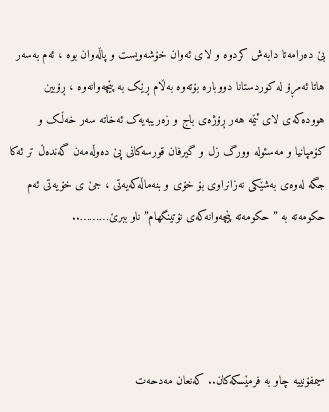بێ دەرامەتا دابەش کردوە و لای ئەوان خۆشەویست و پاڵەوان بوە ، ئەم بەسەر هاتا ئەمڕۆ لە کوردستانا دووبارە بۆتەوە بەڵام ڕێک بە پێچەوانەوە ، ڕۆبین هوودەکەی لای ئێمە هەر ڕۆژەی باج و زەریبەیەک ئەخاتە سەر خەڵک و کۆمپانیا و مەسئولە وورگ زل و گیرفان قورسەکانی پێ دەوڵەمەن گەندەڵ تر ئەکا جگە لەوەی بەشێکی نەزانراوی بۆ خۆی و بنەماڵەکەیەتی ، جێ ی خۆیەتی ئەم حکومەتە بە ” حکومەتە پێچەوانەکەی نۆتینگهام” ناو ببرێ………..




سیمفۆنییە چاو بە فرمێسکەکان.. کەنعان مەدحەت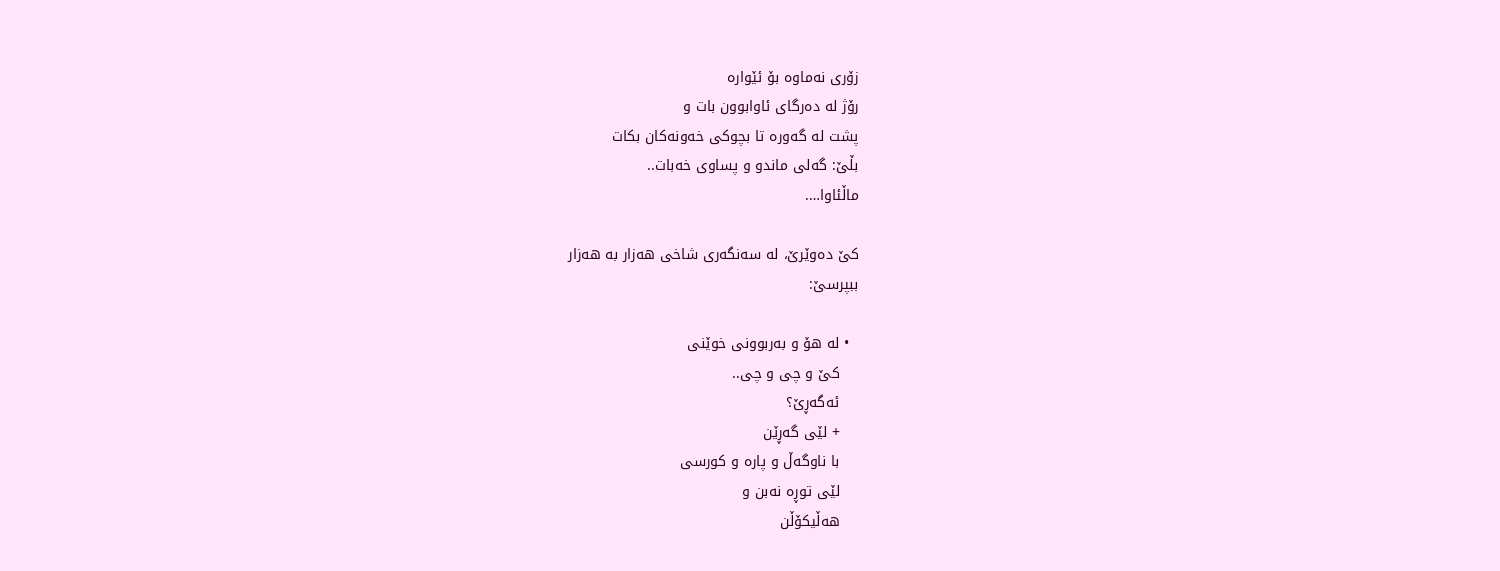زۆری نەماوە بۆ ئێوارە
رۆژ لە دەرگای ئاوابوون بات و
پشت لە گەورە تا بچوکی خەونەکان بکات
بڵێ: گەلی ماندو و پساوی خەبات..
ماڵئاوا….

کێ دەوێرێ، لە سەنگەری شاخی هەزار بە هەزار
ببپرسێ:

  • لە هۆ و بەربوونی خوێنی
    کێ و چی و چی..
    ئەگەڕێ؟
    + لێی گەڕێن
    با ناوگەڵ و پارە و کورسی
    لێی توڕە نەبن و
    هەڵیکۆڵن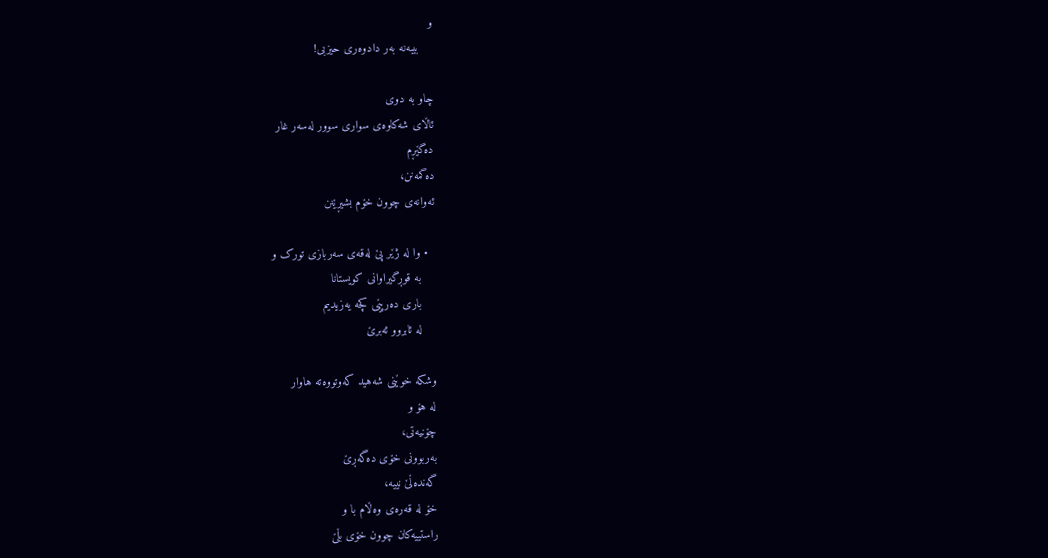و
    بیبەنە بەر دادوەری حیزبی!

چاو بە دوی
ئاڵای شەکاوەی سواری سوور لەسەر غار
دەگێڕم
دەگمەنن،
ئەوانەی چوون خۆم بشیڕێنن

  • وا لە ژێر پێ لەقەی سەربازی تورک و
    بە قوڕگیراوانی کویستانا
    باری دەرپێی کچە یەزیدیم
    لە ئابروو ئەبرێ

وشکە خوێنی شەهید کەوتووەتە هاوار
لە هۆ و
چۆنیەتی،
بەربوونی خۆی دەگەڕێ
گەندەڵێ نییە،
خۆ لە قەرەی وەڵام با و
راستییەکان چوون خۆی بڵێ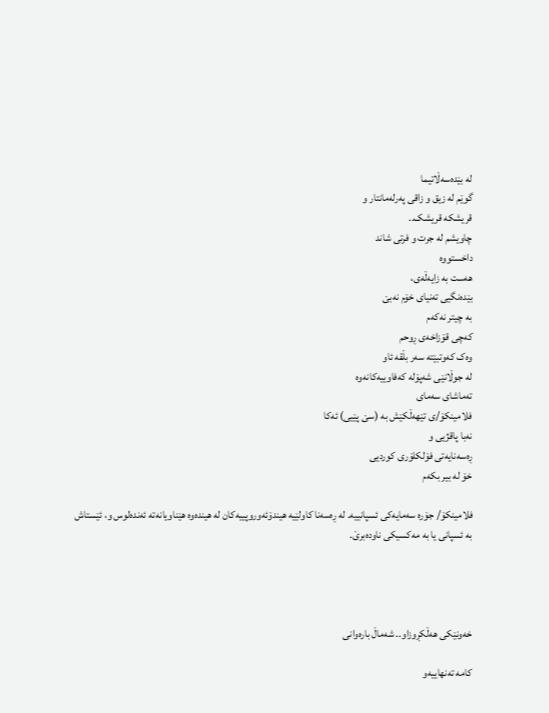لە بێدەسەڵاتیما
گوێم لە زیق و زاقی پەرلەمانتار و
قریشکە قریشک..
چاویشم لە جرت و فرتی شاند
داخستووە
هەست بە زایەڵەی،
بێدەنگیی تەنیای خۆم نەبێ
بە چیتر نەکەم
کەچی قۆزاخەی ڕوحم
وەک کەوتبێتە سەر بڵقە ئاو
لە جوڵانێی شەپۆلە کەفاوییەکانەوە
تەماشای سەمای
فلامینکۆ/ی تێهەڵکێش بە (سێ پێیی) ئەکا
نەبا پاقژیی و
ڕەسەنایەتی فۆلکلۆری کوردیی
خۆ لە بیر بکەم

فلامینکۆ/ جۆرە سەمایەکی ئسپانییە. لە ڕەسەنا کاولێیە هیندۆئەوروپییەکان لە هیندەوە هێناویانەتە ئەندەلوس و، ئێستاش بە ئسپانی یا بە مەکسیکی ناودەبرێ.




خەونێکی هەڵکڕوزاو.. شەماڵ بارەوانی

کامە تەنهاییەو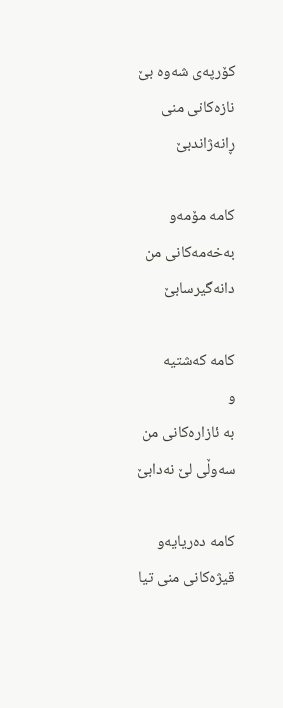کۆرپەی شەوە بێ نازەکانی منی
ڕانەژاندبێ

کامە مۆمەو
بەخەمەکانی من دانەگیرسابێ

کامە کەشتیە
و
بە ئازارەکانی من سەوڵی لێ نەدابێ

کامە دەریایەو قیژەکانی منی تیا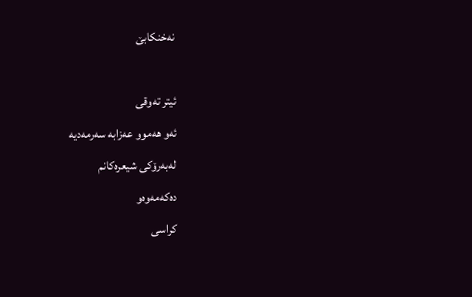نەخنکابێ

ئیتر تەوقی
ئەو هەموو عەزابە سەرمەدیه
لەبەرۆکی شیعرەکانم
دەکەمەوەو
کراسی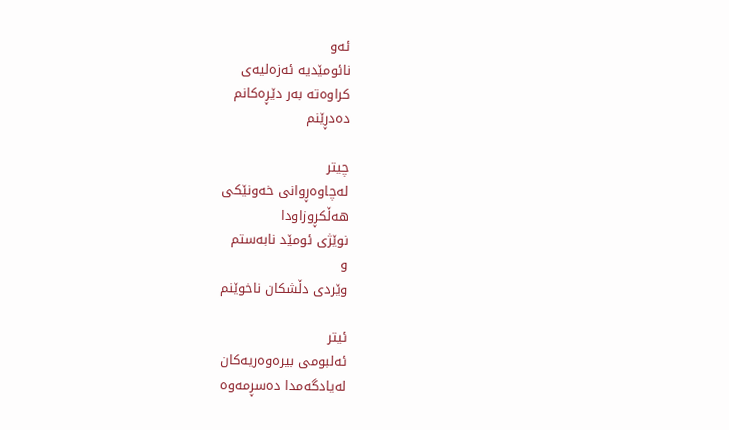ئەو
نائومێدیە ئەزەلیەی
کراوەتە بەر دێڕەکانم
دەدڕێنم

چیتر
لەچاوەڕوانی خەونێکی
هەڵکڕوزاودا
نوێژی ئومێد نابەستم
و
وێردی دڵشکان ناخوێنم

ئیتر
ئەلبومی بیرەوەریەکان
لەیادگەمدا دەسڕمەوە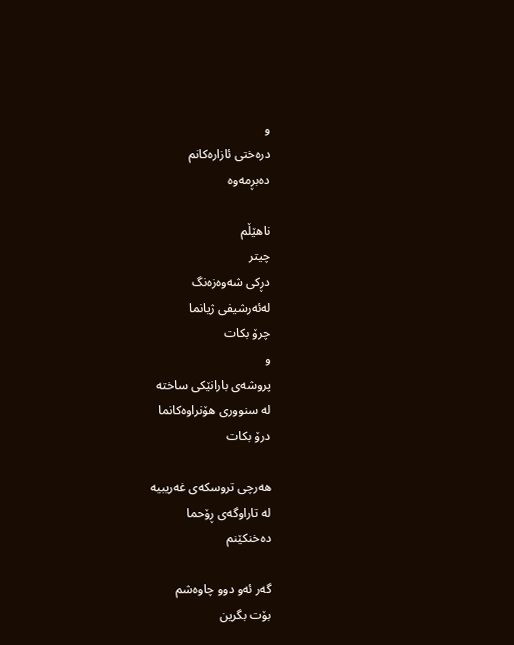و
درەختی ئازارەکانم
دەبڕمەوە

ناهێڵم
چیتر
دڕکی شەوەزەنگ
لەئەرشیفی ژیانما
چرۆ بکات
و
پروشەی بارانێکی ساختە
لە سنووری هۆنراوەکانما
درۆ بکات

هەرچی تروسکەی غەریبیە
لە تاراوگەی ڕۆحما
دەخنکێنم

گەر ئەو دوو چاوەشم
بۆت بگرین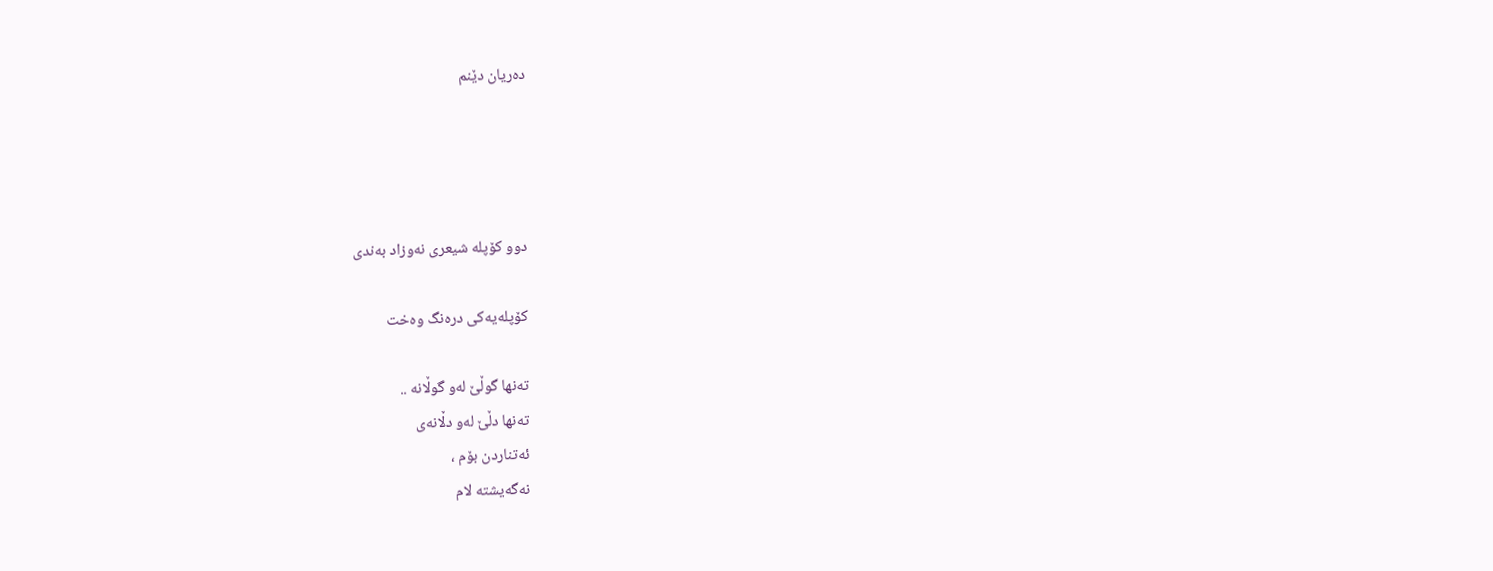دەریان دێنم




دوو کۆپلە شیعری نەوزاد بەندی

کۆپلەیەکی درەنگ وەخت

تەنها گوڵێ لەو گوڵانە ..
تەنها دڵێ لەو دڵانەی
ئەتناردن بۆم ،
نەگەیشتە لام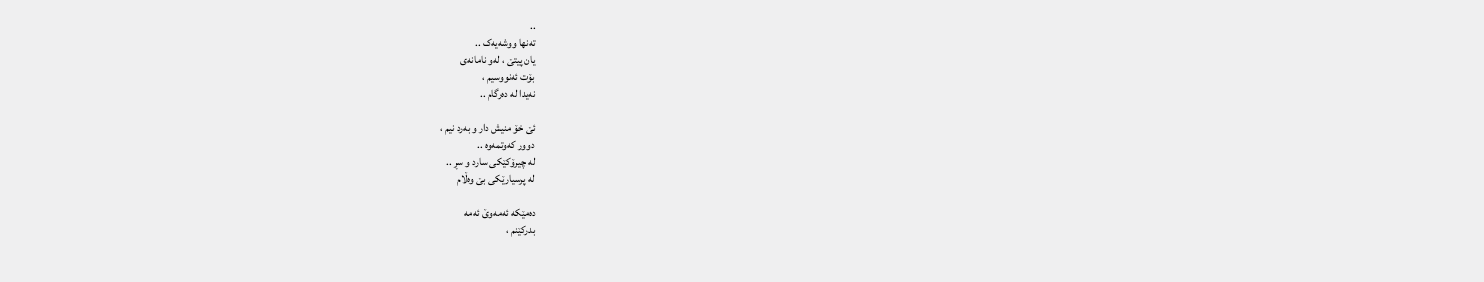..
تەنها ووشەیەک ..
یان پیتێ ، لەو نامانەی
بۆت ئەنووسیم ،
نەیدا لە دەرگام ..

ئێ خۆ منیش دار و بەرد نیم ،
دوور کەوتمەوە ..
لە چیرۆکێکی سارد و سڕ ..
لە پرسیارێکی بێ وەڵام

دەمێکە ئەمەوێ ئەمە
بدرکێنم ،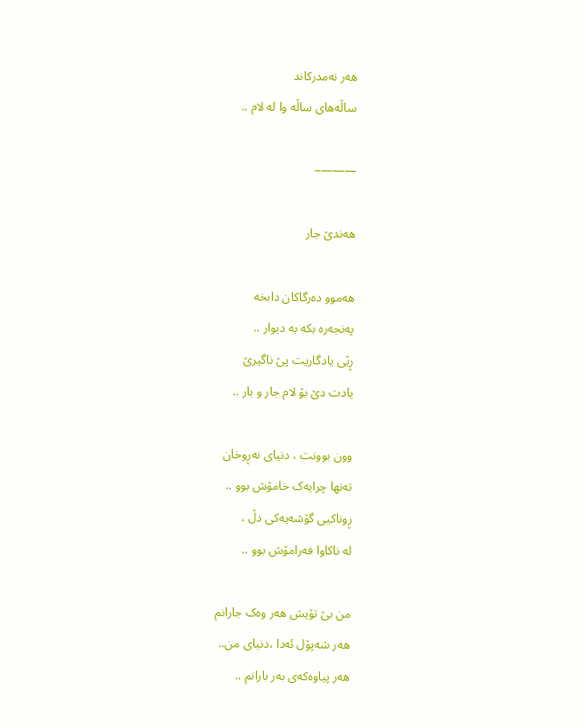هەر نەمدرکاند
ساڵەهای ساڵە وا لە لام ..

———–

هەندێ جار

هەموو دەرگاکان دابخە
پەنجەرە بکە بە دیوار ..
ڕێی یادگاریت پێ ناگیرێ
یادت دێ بۆ لام جار و بار ..

وون بوونت ، دنیای نەڕوخان
تەنها چرایەک خامۆش بوو ..
ڕوناکیی گۆشەیەکی دڵ ،
لە ناکاوا فەرامۆش بوو ..

من بێ تۆیش هەر وەک جارانم
هەر شەپۆل ئەدا ،دنیای من..
هەر پیاوەکەی بەر بارانم ..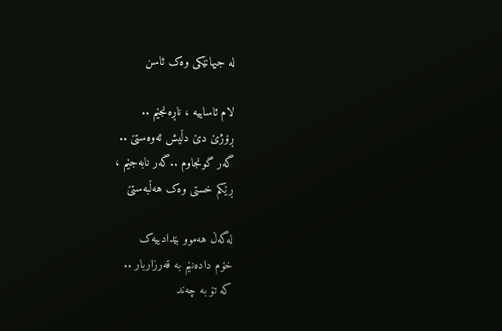لە جیهانێکی وەک ئاسن

لام ئاساییە ، ناڕەنجێم ..
ڕۆژێ دێ دڵیش ئەوەستێ ..
گەر گونجاوم ..گەر نابەجێم ،
ڕێکم خستی وەک هەڵبەستێ

لەگەڵ هەموو بێدادییەک
خۆم دادەنێم به قەرزاربار ..
کە تۆ بە چەند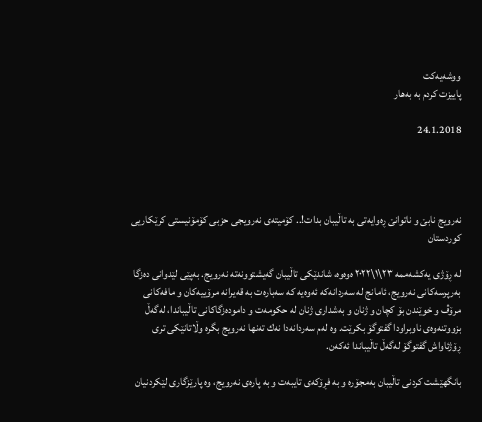ووشەیەکت
پاییزت کردم بە بەهار

24.1.2018




نه‌رویج نابێ و ناتوانێ ڕه‌وایه‌تی به‌ تاڵیبان بدات!.. كۆمیته‌ی نه‌رویجی حزبی كۆمۆنیستی كرێكاریی كوردستان

له‌ ڕۆژی یه‌كشه‌ممه‌ ٢٣\١\٢٠٢٢ ه‌وه‌وه‌، شاندێكی تاڵیبان گه‌یشتوونه‌ته‌ نه‌رویج. به‌پێی لێدوانی ده‌زگا به‌رپرسه‌كانی نه‌رویج، ئامانج له‌ سه‌ردانه‌كه‌ ئه‌وه‌یه‌ كه‌ سه‌باره‌ت به‌ قه‌یرانه‌ مرۆییه‌كان و مافه‌كانی مرۆڤ و خوێندن بۆ كچان و ژنان و به‌شداری ژنان له‌ حكومه‌ت و داموده‌زگاكانی تاڵیباندا، له‌گه‌ڵ بزووتنه‌وه‌ی ناوبراودا گفتوگۆ بكرێت. وه‌ له‌م سه‌ردانه‌دا نه‌ك ته‌نها نه‌رویج بگره‌ وڵاتانێكی تری ڕۆژئاواش گفتوگۆ له‌گه‌ڵ تاڵیباندا ئه‌كه‌ن.

بانگهێشت كردنی تاڵیبان به‌مجۆره‌ و به‌ فڕۆكه‌ی تایبه‌ت و به‌ پاره‌ی نه‌رویج، وه‌ پارێزگاری لێكردنیان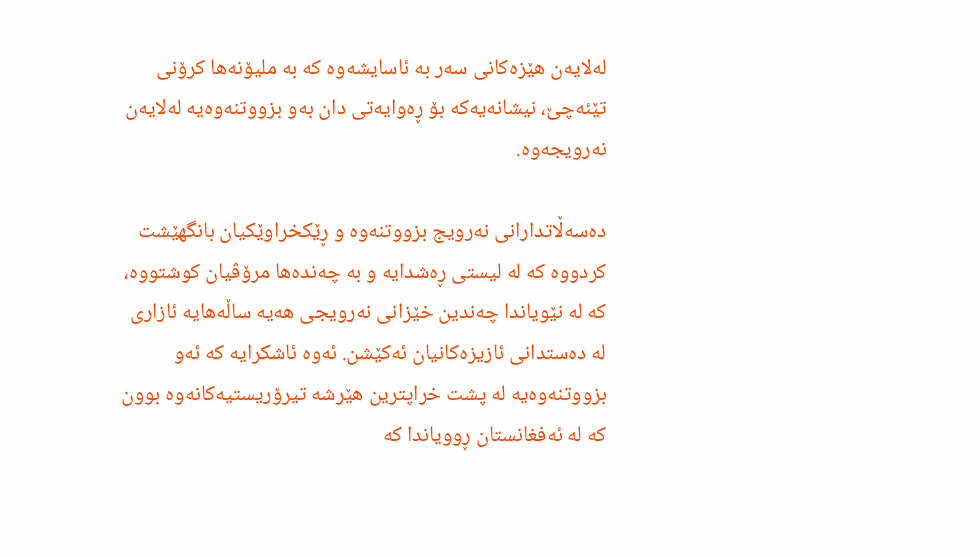له‌لایه‌ن هێزه‌كانی سه‌ر به‌ ئاسایشه‌وه‌ كه‌ به‌ ملیۆنه‌ها كرۆنی تێئه‌چێ، نیشانه‌یه‌كه‌ بۆ ڕه‌وایه‌تی دان به‌و بزووتنه‌وه‌یه‌ له‌لایه‌ن نه‌رویجه‌وه‌.

ده‌سه‌ڵاتدارانی نه‌رویج بزووتنه‌وه‌ و ڕێكخراوێكیان بانگهێشت كردووه‌ كه‌ له‌ لیستی ڕه‌شدایه‌ و به‌ چه‌نده‌ها مرۆڤیان كوشتووه‌، كه‌ له‌ نێویاندا چه‌ندین خێزانی نه‌رویجی هه‌یه‌ ساڵه‌هایه‌ ئازاری له‌ ده‌ستدانی ئازیزه‌كانیان ئه‌كێشن. ئه‌وه‌ ئاشكرایه‌ كه‌ ئه‌و بزووتنه‌وه‌یه‌ له‌ پشت خراپترین هێرشه‌ تیرۆریستیه‌كانه‌وه‌ بوون كه‌ له‌ ئه‌فغانستان ڕوویاندا كه‌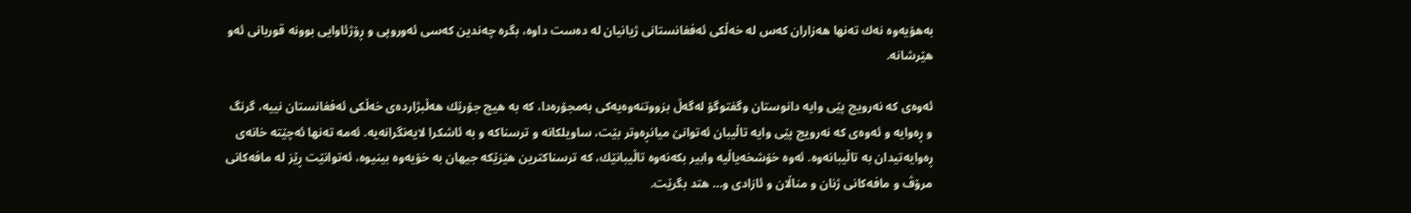به‌هۆیه‌وه‌ نه‌ك ته‌نها هه‌زاران كه‌س له‌ خه‌ڵكی ئه‌فغانستانی ژیانیان له‌ ده‌ست داوه‌، بگره‌ چه‌ندین كه‌سی ئه‌وروپی و ڕۆژئاوایی بوونه‌ قوربانی ئه‌و هێرشانه‌.

ئه‌وه‌ی كه‌ نه‌رویج پێی وایه‌ دانوستان وگفتوگۆ له‌گه‌ڵ بزووتنه‌وه‌یه‌كی به‌مجۆره‌دا، كه‌ به‌ هیچ جۆرێك هه‌ڵبژارده‌ی خه‌ڵكی ئه‌فغانستان نییه‌، گرنگ و ڕه‌وایه‌ و ئه‌وه‌ی كه‌ نه‌رویج پێی وایه‌ تاڵیبان ئه‌توانێ میانڕه‌وتر بێت، ساویلكانه‌ و ترسناكه‌ و به‌ ئاشكرا لایه‌نگرانه‌یه‌. ئه‌مه‌ ته‌نها ئه‌چێته‌ خانه‌ی ڕه‌وایه‌تیدان به‌ تاڵیبانه‌وه‌. ئه‌وه‌ خۆشخه‌یاڵیه‌ وابیر بكه‌نه‌وه‌ تاڵیبانێك، كه‌ ترسناكترین هێزێكه‌‌ جیهان به‌ خۆیه‌وه‌ بینیوه‌، ئه‌توانێت ڕێز له‌ مافه‌كانی مرۆڤ و مافه‌كانی ژنان و مناڵان و ئازادی و… هتد بگرێت.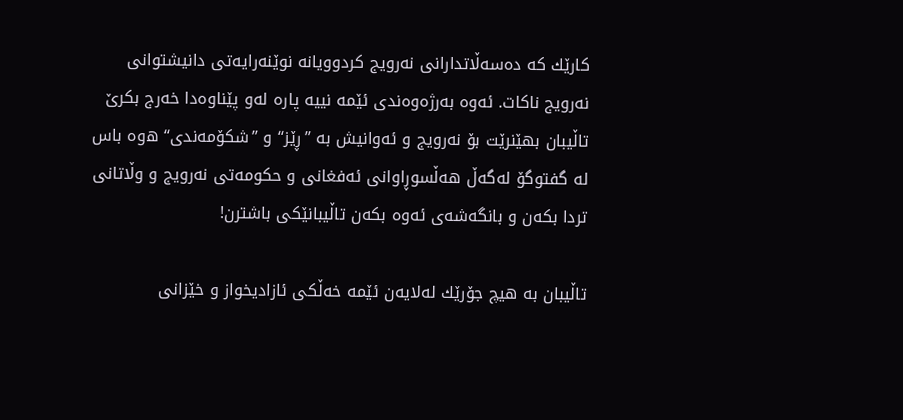كارێك كه‌ ده‌سه‌ڵاتدارانی نه‌رویج كردوویانه‌ نوێنه‌رایه‌تی دانیشتوانی نه‌رویج ناكات. ئه‌وه‌ به‌رژه‌وه‌ندی ئێمه‌ نییه‌ پاره‌ له‌و پێناوه‌دا خه‌رج بكرێ تاڵیبان بهێنرێت بۆ نه‌رویج و ئه‌وانیش به‌ ’’ڕێز‘‘ و ’’شكۆمه‌ندی‘‘ ه‌وه‌ باس له‌ گفتوگۆ له‌گه‌ڵ هه‌ڵسوڕاوانی ئه‌فغانی و حكومه‌تی نه‌رویج و وڵاتانی تردا بكه‌ن و بانگه‌شه‌ی ئه‌وه‌ بكه‌ن تاڵیبانێكی باشترن!

تاڵیبان به‌ هیچ جۆرێك له‌لایه‌ن ئێمه‌ خه‌ڵكی ئازادیخواز و خێزانی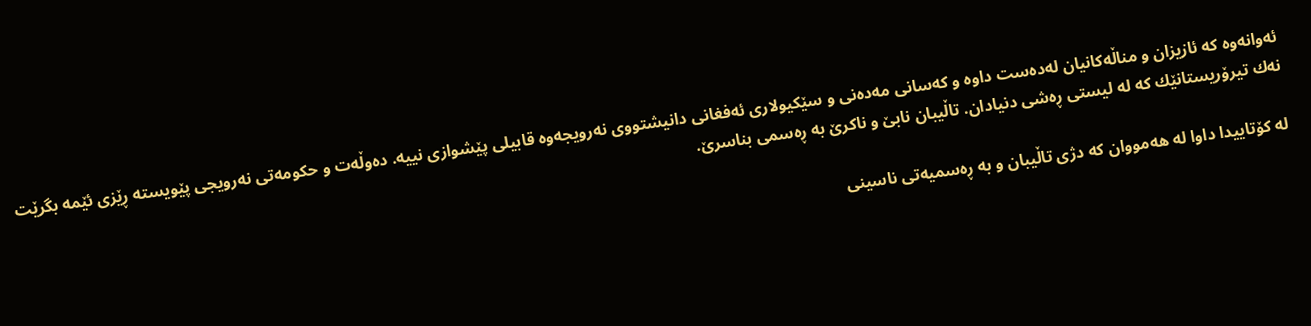ئه‌وانه‌وه‌ كه‌ ئازیزان و مناڵه‌كانیان له‌ده‌ست داوه‌ و كه‌سانی مه‌ده‌نی و سێكیولاری ئه‌فغانی دانیشتووی نه‌رویجه‌وه‌ قابیلی پێشوازی نییه‌. ده‌وڵه‌ت و حكومه‌تی نه‌رویجی پێویسته‌ ڕێزی ئێمه‌ بگرێت نه‌ك تیرۆریستانێك كه‌ له‌ لیستی ڕه‌شی دنیادان. تاڵیبان نابێ و ناكرێ به‌ ڕه‌سمی بناسرێ.

له‌ كۆتاییدا داوا له‌ هه‌مووان كه‌ دژی تاڵیبان و به‌ ڕه‌سمیه‌تی ناسینی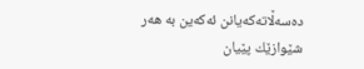ده‌سه‌ڵاته‌كه‌یانن ئه‌كه‌ین به‌ هه‌ر شێوازێك پێیان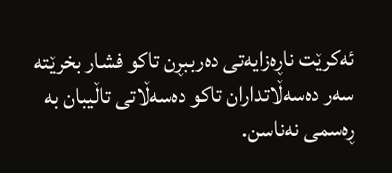ئه‌كرێت ناڕه‌زایه‌تی ده‌رببڕن تاكو فشار بخرێته‌ سه‌ر ده‌سه‌ڵاتداران تاكو ده‌سه‌ڵاتی تاڵیبان به‌ ڕه‌سمی نه‌ناسن.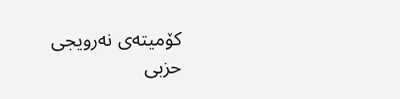كۆمیته‌ی نه‌رویجی
حزبی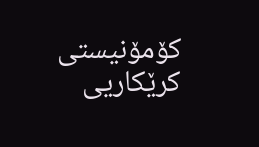كۆمۆنیستی كرێكاریی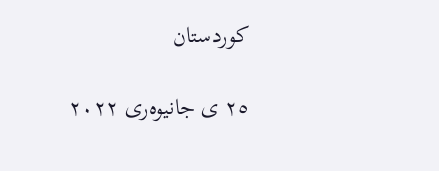كوردستان

٢٥ ی جانیوه‌ری ٢٠٢٢